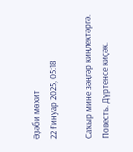Әҙәби мѳхит
22 Ғинуар 2025, 05:18

Саҡыр мине зәңгәр киңлектәргә. Повесть. Дүртенсе киҫәк.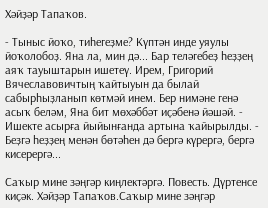Хәйҙәр Тапаҡов.

- Тыныс йоҡо, тиһегеҙме? Күптән инде уяулы йоҡолобоҙ. Яна ла, мин дә... Бар теләгебеҙ һеҙҙең аяҡ тауыштарын ишетеү. Ирем, Григорий Вячеславовичтың ҡайтыуын да былай сабырһыҙланып көтмәй инем. Бер нимәне генә асыҡ беләм, Яна бит мөхәббәт иҫәбенә йәшәй. - Ишекте асырға йыйынғанда артына ҡайырылды. - Беҙгә һеҙҙең менән бөтәһен дә бергә күрергә, бергә кисерергә...

Саҡыр мине зәңгәр киңлектәргә. Повесть. Дүртенсе киҫәк. Хәйҙәр Тапаҡов.Саҡыр мине зәңгәр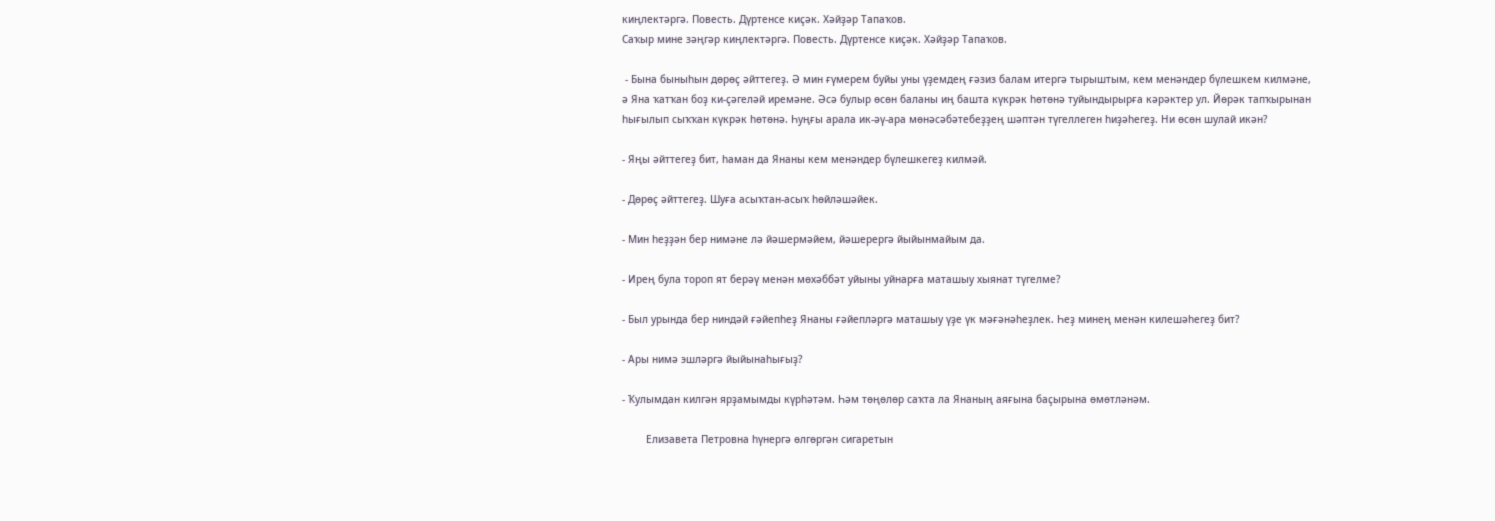киңлектәргә. Повесть. Дүртенсе киҫәк. Хәйҙәр Тапаҡов.
Саҡыр мине зәңгәр киңлектәргә. Повесть. Дүртенсе киҫәк. Хәйҙәр Тапаҡов.

 - Бына быныһын дөрөҫ әйттегеҙ. Ә мин ғүмерем буйы уны үҙемдең ғәзиз балам итергә тырыштым, кем менәндер бүлешкем килмәне, ә Яна ҡатҡан боҙ ки-ҫәгеләй иремәне. Әсә булыр өсөн баланы иң башта күкрәк һөтөнә туйындырырға кәрәктер ул. Йөрәк тапҡырынан һығылып сыҡҡан күкрәк һөтөнә. Һуңғы арала ик-әү-ара мөнәсәбәтебеҙҙең шәптән түгеллеген һиҙәһегеҙ. Ни өсөн шулай икән?

- Яңы әйттегеҙ бит, һаман да Янаны кем менәндер бүлешкегеҙ килмәй.

- Дөрөҫ әйттегеҙ. Шуға асыҡтан-асыҡ һөйләшәйек.

- Мин һеҙҙән бер нимәне лә йәшермәйем, йәшерергә йыйынмайым да.

- Ирең була тороп ят берәү менән мөхәббәт уйыны уйнарға маташыу хыянат түгелме?

- Был урында бер ниндәй ғәйепһеҙ Янаны ғәйепләргә маташыу үҙе үк мәғәнәһеҙлек. Һеҙ минең менән килешәһегеҙ бит?

- Ары нимә эшләргә йыйынаһығыҙ?

- Ҡулымдан килгән ярҙамымды күрһәтәм. Һәм төңөлөр саҡта ла Янаның аяғына баҫырына өмөтләнәм.

        Елизавета Петровна һүнергә өлгөргән сигаретын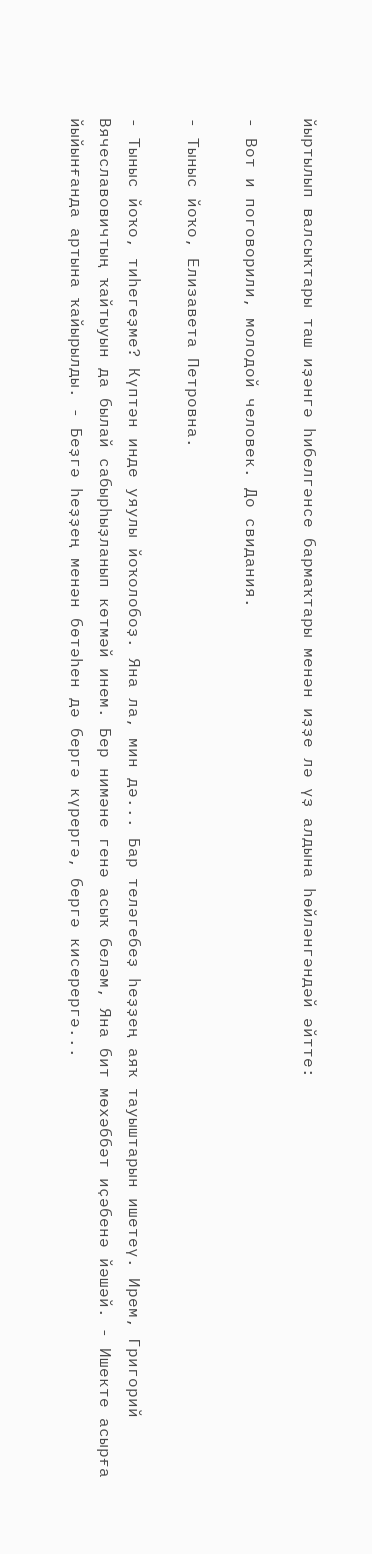йыртылып валсыҡтары таш иҙәнгә һибелгәнсе бармаҡтары менән иҙҙе лә үҙ алдына һөйләнгәндәй әйтте:

- Вот и поговорили, молодой человек. До свидания.

- Тыныс йоҡо, Елизавета Петровна.

- Тыныс йоҡо, тиһегеҙме? Күптән инде уяулы йоҡолобоҙ. Яна ла, мин дә... Бар теләгебеҙ һеҙҙең аяҡ тауыштарын ишетеү. Ирем, Григорий Вячеславовичтың ҡайтыуын да былай сабырһыҙланып көтмәй инем. Бер нимәне генә асыҡ беләм, Яна бит мөхәббәт иҫәбенә йәшәй. - Ишекте асырға йыйынғанда артына ҡайырылды. - Беҙгә һеҙҙең менән бөтәһен дә бергә күрергә, бергә кисерергә...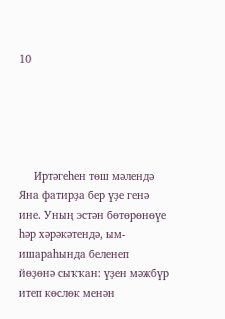10





     Иртәгеһен төш мәлендә Яна фатирҙа бер үҙе генә ине. Уның эстән бөтөрөнөүе һәр хәрәкәтендә, ым-ишараһында беленеп  йөҙөнә сыҡҡан: үҙен мәжбүр итеп көслөк менән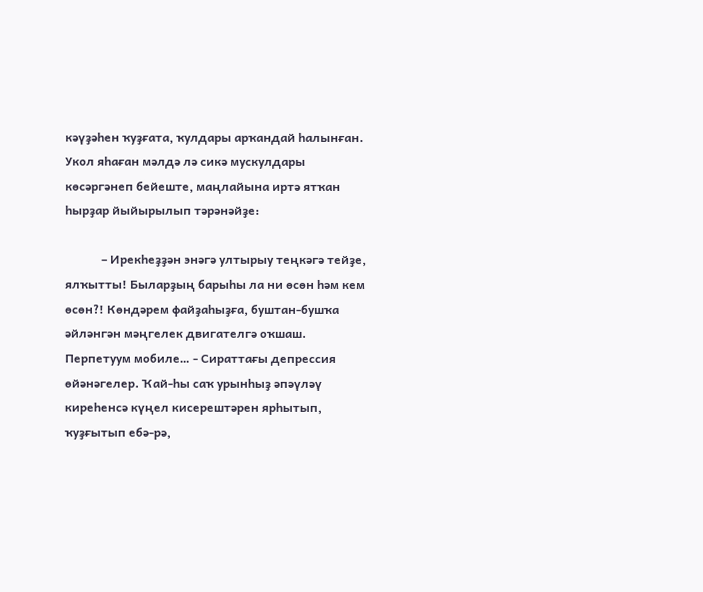кәүҙәһен ҡуҙғата, ҡулдары арҡандай һалынған. Укол яһаған мәлдә лә сикә мускулдары көсәргәнеп бейеште, маңлайына иртә ятҡан һырҙар йыйырылып тәрәнәйҙе:

            – Ирекһеҙҙән энәгә ултырыу теңкәгә тейҙе, ялҡытты! Быларҙың барыһы ла ни өсөн һәм кем өсөн?! Көндәрем файҙаһыҙға, буштан-бушҡа әйләнгән мәңгелек двигателгә оҡшаш. Перпетуум мобиле… - Сираттағы депрессия өйәнәгелер. Ҡай-һы саҡ урынһыҙ әпәүләү киреһенсә күңел кисерештәрен ярһытып, ҡуҙғытып ебә-рә,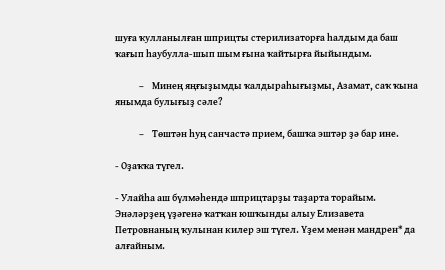шуға ҡулланылған шприцты стерилизаторға һалдым да баш ҡағып һаубулла-шып шым ғына ҡайтырға йыйындым.

            –    Минең яңғыҙымды ҡалдыраһығыҙмы, Азамат, саҡ ҡына янымда булығыҙ сәле?

            –    Төштән һуң санчастә прием, башҡа эштәр ҙә бар ине.

- Оҙаҡҡа түгел.

- Улайһа аш бүлмәһендә шприцтарҙы таҙарта торайым. Энәләрҙең үҙәгенә ҡатҡан юшҡынды алыу Елизавета Петровнаның ҡулынан килер эш түгел. Үҙем менән мандрен* да алғайным.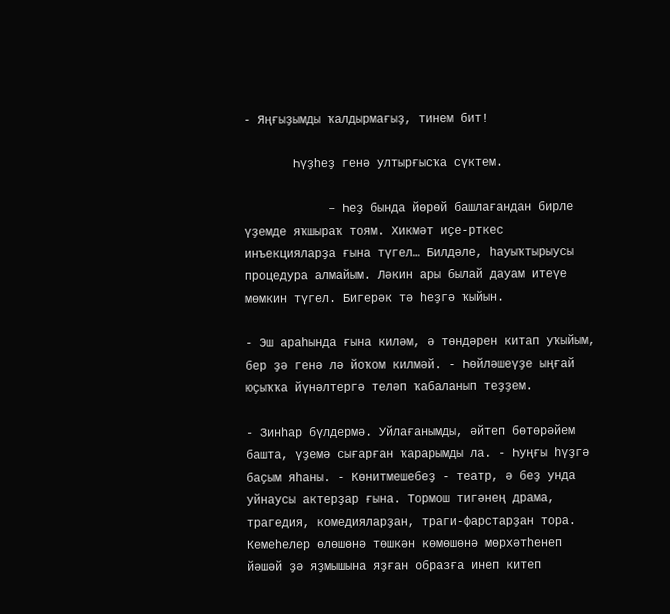- Яңғыҙымды ҡалдырмағыҙ, тинем бит!

       Һүҙһеҙ генә ултырғысҡа сүктем.

            – Һеҙ бында йөрөй башлағандан бирле үҙемде яҡшыраҡ тоям. Хикмәт иҫе-рткес инъекцияларҙа ғына түгел… Билдәле, һауыҡтырыусы процедура алмайым. Ләкин ары былай дауам итеүе мөмкин түгел. Бигерәк тә һеҙгә ҡыйын.

- Эш араһында ғына киләм, ә төндәрен китап уҡыйым, бер ҙә генә лә йоҡом килмәй. - Һөйләшеүҙе ыңғай юҫыҡҡа йүнәлтергә теләп ҡабаланып теҙҙем.

- Зинһар бүлдермә. Уйлағанымды, әйтеп бөтөрәйем башта, үҙемә сығарған ҡарарымды ла. - Һуңғы һүҙгә баҫым яһаны. - Көнитмешебеҙ - театр, ә беҙ унда уйнаусы актерҙар ғына. Тормош тигәнең драма, трагедия, комедияларҙан, траги-фарстарҙан тора. Кемеһелер өлөшөнә төшкән көмөшөнә мөрхәтһенеп йәшәй ҙә яҙмышына яҙған образға инеп китеп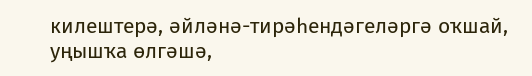килештерә, әйләнә-тирәһендәгеләргә оҡшай, уңышҡа өлгәшә,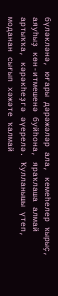бүләкләнә, юғары дәрәжәләр ала, кемеһелер ҡырыҫ, аяуһыҙ көн-итмешенә буйһона, яраҡлаша алмай артыҡҡа, кәрәкһеҙгә әүерелә. Ҡулланышы үтеп, моданан сығып хәжәте ҡалмай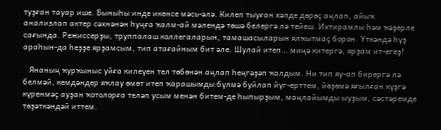туҙған тауар ише. Быныһы инде икенсе мәсь-әлә. Килеп тыуған хәлде дөрөҫ аңлап, айыҡ анализлап актер сәхнәнән һуңға ҡалм-ай мәлендә төшә белергә лә тейеш. Ихтирамлы һәм ҡәҙерле сағында. Режиссерҙы, труппалаш коллегаларын, тамашасыларын ялҡытмаҫ борон. Үткәндә һүҙ араһын-да һеҙҙе ярҙамсым, тип атағайным бит әле. Шулай итеп… миңә китергә, ярҙам ит-егеҙ!

   Янаның ҡурҡыныс уйға килеүен тел төбөнән аңлап һеңгәҙәп ҡалдым. Ни тип яу-ап бирергә лә белмәй, кемдәндер яҡлау өмөт итеп ҡарашымды бүлмә буйлап йүг-ерттем, йөҙөмә яғылған күҙгә күренмәҫ ауҙан ҡотолорға теләп усым менән битем-де һыпырҙым, маңлайымды ыуҙым, сәстәремде төҙәткәндәй иттем.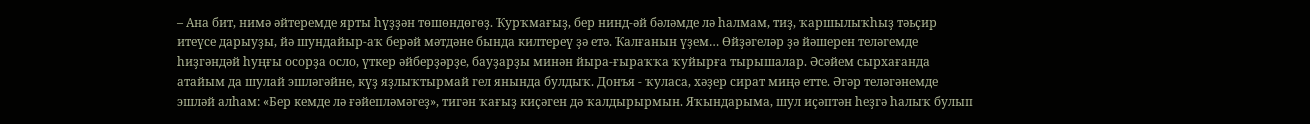– Ана бит, нимә әйтеремде ярты һүҙҙән төшөндөгөҙ. Ҡурҡмағыҙ, бер нинд-әй бәләмде лә һалмам, тиҙ, ҡаршылыҡһыҙ тәьҫир итеүсе дарыуҙы, йә шундайыр-аҡ берәй мәтдәне бында килтереү ҙә етә. Ҡалғанын үҙем… Өйҙәгеләр ҙә йәшерен теләгемде һиҙгәндәй һуңғы осорҙа осло, үткер әйберҙәрҙе, бауҙарҙы минән йыра-ғыраҡҡа ҡуйырға тырышалар. Әсәйем сырхағанда атайым да шулай эшләгәйне, күҙ яҙлыҡтырмай гел янында булдыҡ. Донъя - ҡуласа, хәҙер сират миңә етте. Әгәр теләгәнемде эшләй алһам: «Бер кемде лә ғәйепләмәгеҙ», тигән ҡағыҙ киҫәген дә ҡалдырырмын. Яҡындарыма, шул иҫәптән һеҙгә һалыҡ булып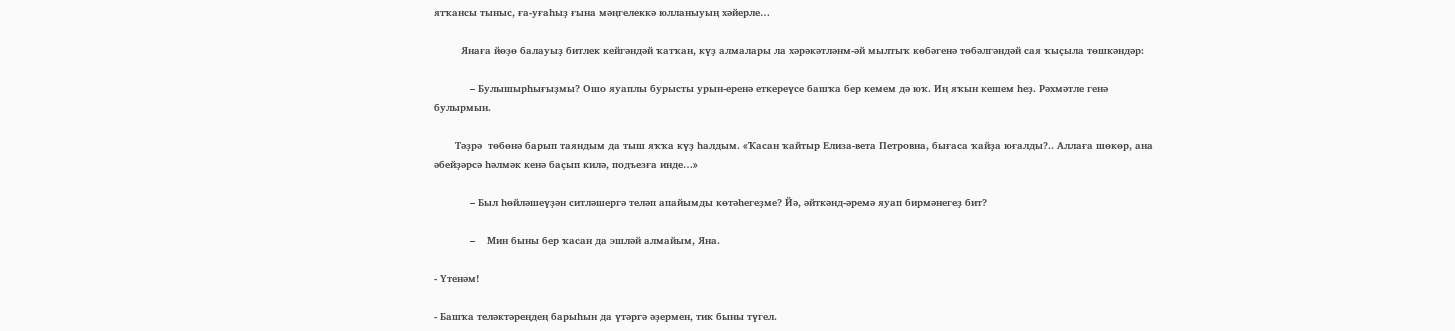ятҡансы тыныс, ға-уғаһыҙ ғына мәңгелеккә юлланыуың хәйерле…

         Янаға йөҙө балауыҙ битлек кейгәндәй ҡатҡан, күҙ алмалары ла хәрәкәтләнм-әй мылтыҡ көбәгенә төбәлгәндәй сая ҡыҫыла төшкәндәр:

            – Булышырһығыҙмы? Ошо яуаплы бурысты урын-еренә еткереүсе башҡа бер кемем дә юҡ. Иң яҡын кешем һеҙ. Рәхмәтле генә булырмын.

       Тәҙрә  төбөнә барып таяндым да тыш яҡҡа күҙ һалдым. «Ҡасан ҡайтыр Елиза-вета Петровна, бығаса ҡайҙа юғалды?.. Аллаға шөкөр, ана әбейҙәрсә һәлмәк кенә баҫып килә, подъезға инде…»

            – Был һөйләшеүҙән ситләшергә теләп апайымды көтәһегеҙме? Йә, әйткәнд-әремә яуап бирмәнегеҙ бит?

            –    Мин быны бер ҡасан да эшләй алмайым, Яна.

- Үтенәм!

- Башҡа теләктәреңдең барыһын да үтәргә әҙермен, тик быны түгел.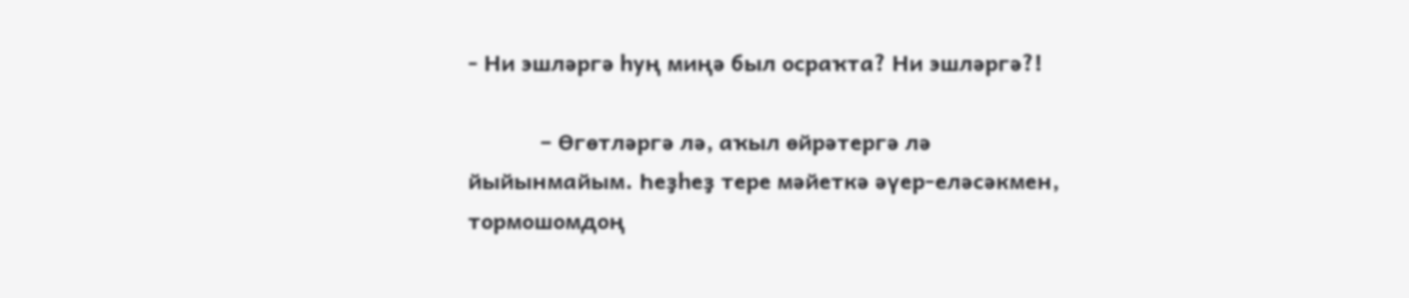- Ни эшләргә һуң миңә был осраҡта? Ни эшләргә?!

            – Өгөтләргә лә, аҡыл өйрәтергә лә йыйынмайым. Һеҙһеҙ тере мәйеткә әүер-еләсәкмен, тормошомдоң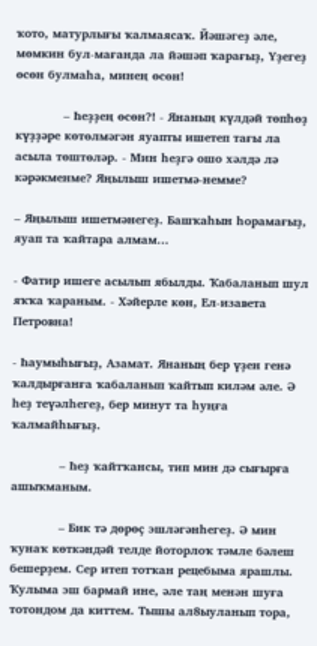ҡото, матурлығы ҡалмаясаҡ. Йәшәгеҙ әле, мөмкин бул-мағанда ла йәшәп ҡарағыҙ, Үҙегеҙ өсөн булмаһа, минең өсөн!

            – Һеҙҙең өсөн?! - Янаның күлдәй төпһөҙ күҙҙәре көтөлмәгән яуапты ишетеп тағы ла асыла төштөләр. - Мин һеҙгә ошо хәлдә лә кәрәкменме? Яңылыш ишетмә-немме?

– Яңылыш ишетмәнегеҙ. Башҡаһын һорамағыҙ, яуап та ҡайтара алмам...

- Фатир ишеге асылып ябылды. Ҡабаланып шул яҡҡа ҡараным. - Хәйерле көн, Ел-изавета Петровна!

- Һаумыһығыҙ, Азамат. Янаның бер үҙен генә ҡалдырғанға ҡабаланып ҡайтып киләм әле. Ә һеҙ теүәлһегеҙ, бер минут та һуңға ҡалмайһығыҙ.

            – Һеҙ ҡайтҡансы, тип мин дә сығырға ашыҡманым.

            – Бик тә дөрөҫ эшләгәнһегеҙ. Ә мин ҡунаҡ көткәндәй телде йоторлоҡ тәмле бәлеш бешерҙем. Сер итеп тотҡан рецебыма ярашлы. Ҡулыма эш бармай ине, әле таң менән шуға тотондом да киттем. Тышы ал8ыуланып тора,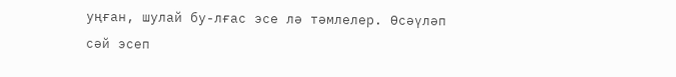уңған, шулай бу-лғас эсе лә тәмлелер. Өсәүләп сәй эсеп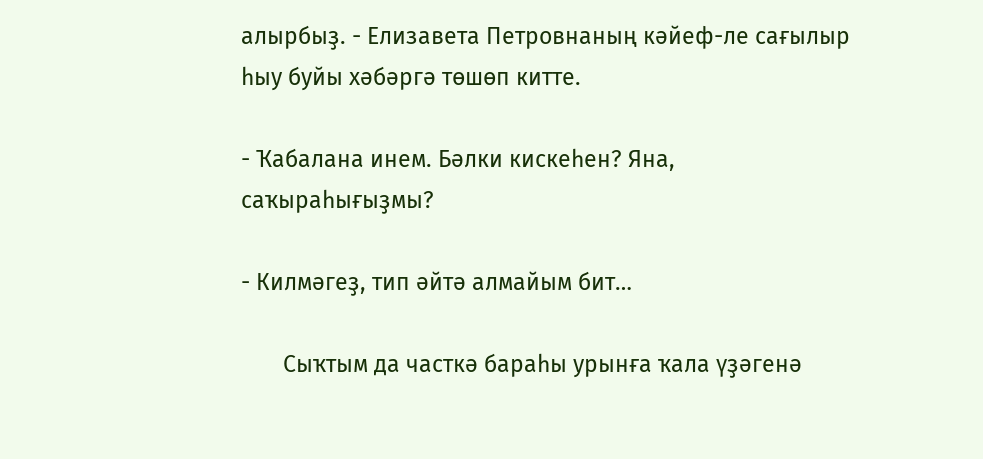алырбыҙ. - Елизавета Петровнаның кәйеф-ле сағылыр һыу буйы хәбәргә төшөп китте.

- Ҡабалана инем. Бәлки кискеһен? Яна, саҡыраһығыҙмы?

- Килмәгеҙ, тип әйтә алмайым бит…

       Сыҡтым да часткә бараһы урынға ҡала үҙәгенә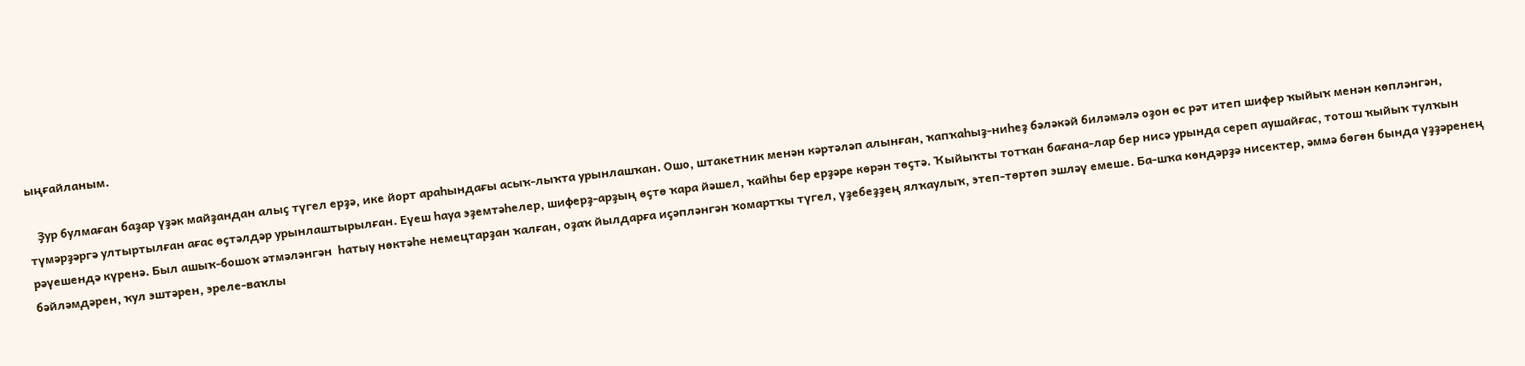ыңғайланым.

   Ҙур булмаған баҙар үҙәк майҙандан алыҫ түгел ерҙә, ике йорт араһындағы асыҡ-лыҡта урынлашҡан. Ошо, штакетник менән кәртәләп алынған, ҡапҡаһыҙ-ниһеҙ бәләкәй биләмәлә оҙон өс рәт итеп шифер ҡыйыҡ менән көпләнгән, түмәрҙәргә ултыртылған ағас өҫтәлдәр урынлаштырылған. Еүеш һауа эҙемтәһелер, шиферҙ-арҙың өҫтө ҡара йәшел, ҡайһы бер ерҙәре көрән төҫтә. Ҡыйыҡты тотҡан бағана-лар бер нисә урында сереп аушайғас, тотош ҡыйыҡ тулҡын рәүешендә күренә. Был ашыҡ-бошоҡ әтмәләнгән  һатыу нөктәһе немецтарҙан ҡалған, оҙаҡ йылдарға иҫәпләнгән ҡомартҡы түгел, үҙебеҙҙең ялҡаулыҡ, этеп-төртөп эшләү емеше. Ба-шҡа көндәрҙә нисектер, әммә бөгөн бында үҙҙәренең бәйләмдәрен, ҡул эштәрен, эреле-ваҡлы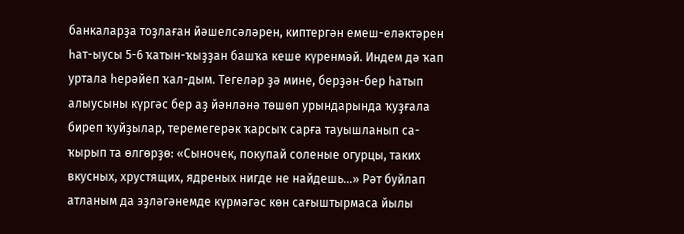банкаларҙа тоҙлаған йәшелсәләрен, киптергән емеш-еләктәрен һат-ыусы 5-6 ҡатын-ҡыҙҙан башҡа кеше күренмәй. Индем дә ҡап уртала һерәйеп ҡал-дым. Тегеләр ҙә мине, берҙән-бер һатып алыусыны күргәс бер аҙ йәнләнә төшөп урындарында ҡуҙғала биреп ҡуйҙылар, теремегерәк ҡарсыҡ сарға тауышланып са-ҡырып та өлгөрҙө: «Сыночек, покупай соленые огурцы, таких вкусных, хрустящих, ядреных нигде не найдешь…» Рәт буйлап атланым да эҙләгәнемде күрмәгәс көн сағыштырмаса йылы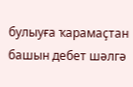булыуға ҡарамаҫтан башын дебет шәлгә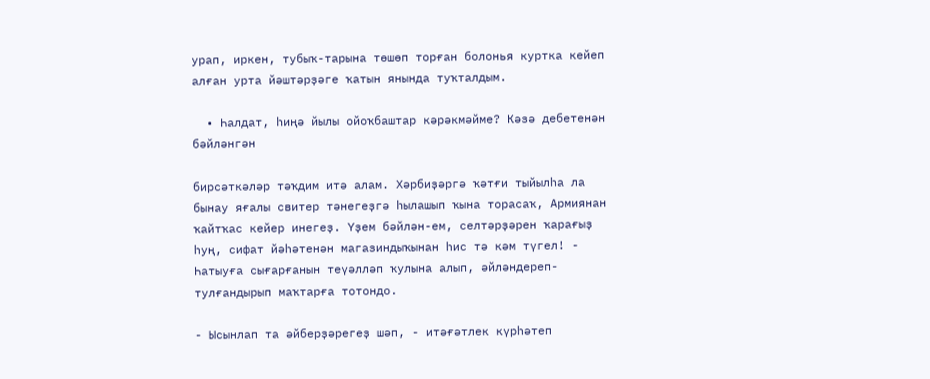урап, иркен, тубыҡ-тарына төшөп торған болонья куртка кейеп алған урта йәштәрҙәге ҡатын янында туҡталдым.

  • Һалдат, һиңә йылы ойоҡбаштар кәрәкмәйме? Кәзә дебетенән бәйләнгән

бирсәткәләр тәҡдим итә алам. Хәрбиҙәргә ҡәтғи тыйылһа ла бынау яғалы свитер тәнегеҙгә һылашып ҡына торасаҡ, Армиянан ҡайтҡас кейер инегеҙ. Үҙем бәйлән-ем, селтәрҙәрен ҡарағыҙ һуң, сифат йәһәтенән магазиндыҡынан һис тә кәм түгел! -  Һатыуға сығарғанын теүәлләп ҡулына алып, әйләндереп-тулғандырып маҡтарға тотондо.

- Ысынлап та әйберҙәрегеҙ шәп, - итәғәтлек күрһәтеп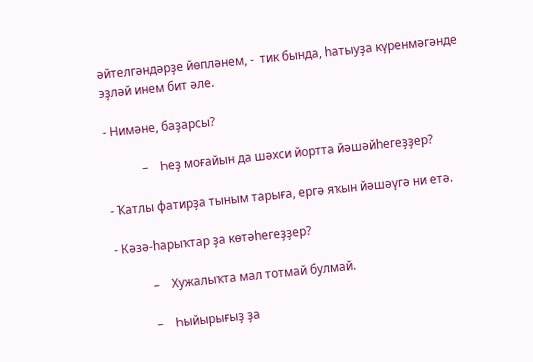әйтелгәндәрҙе йөпләнем, -  тик бында, һатыуҙа күренмәгәнде эҙләй инем бит әле.

- Нимәне, баҙарсы?

            –    Һеҙ моғайын да шәхси йортта йәшәйһегеҙҙер?

- Ҡатлы фатирҙа тыным тарыға, ергә яҡын йәшәүгә ни етә.

- Кәзә-һарыҡтар ҙа көтәһегеҙҙер?

            –    Хужалыҡта мал тотмай булмай.

            –    Һыйырығыҙ ҙа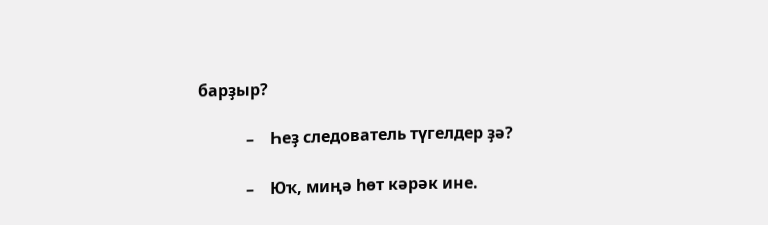барҙыр?

            –    Һеҙ следователь түгелдер ҙә?

            –    Юҡ, миңә һөт кәрәк ине.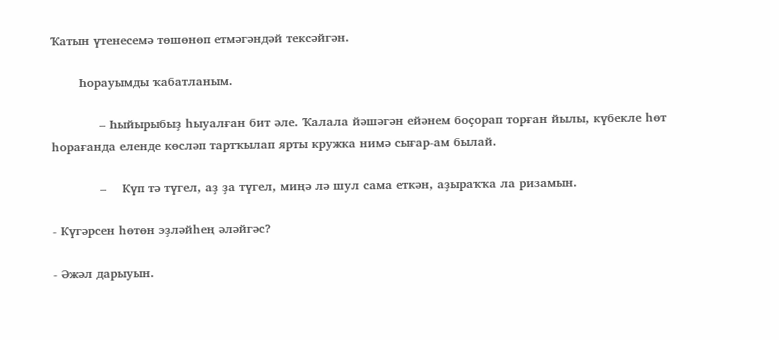Ҡатын үтенесемә төшөнөп етмәгәндәй тексәйгән.

       Һорауымды ҡабатланым.

            – Һыйырыбыҙ һыуалған бит әле. Ҡалала йәшәгән ейәнем боҫорап торған йылы, күбекле һөт һорағанда еленде көсләп тартҡылап ярты кружка нимә сығар-ам былай.

            –    Күп тә түгел, аҙ ҙа түгел, миңә лә шул сама еткән, аҙыраҡҡа ла ризамын.

- Күгәрсен һөтөн эҙләйһең әләйгәс?

- Әжәл дарыуын.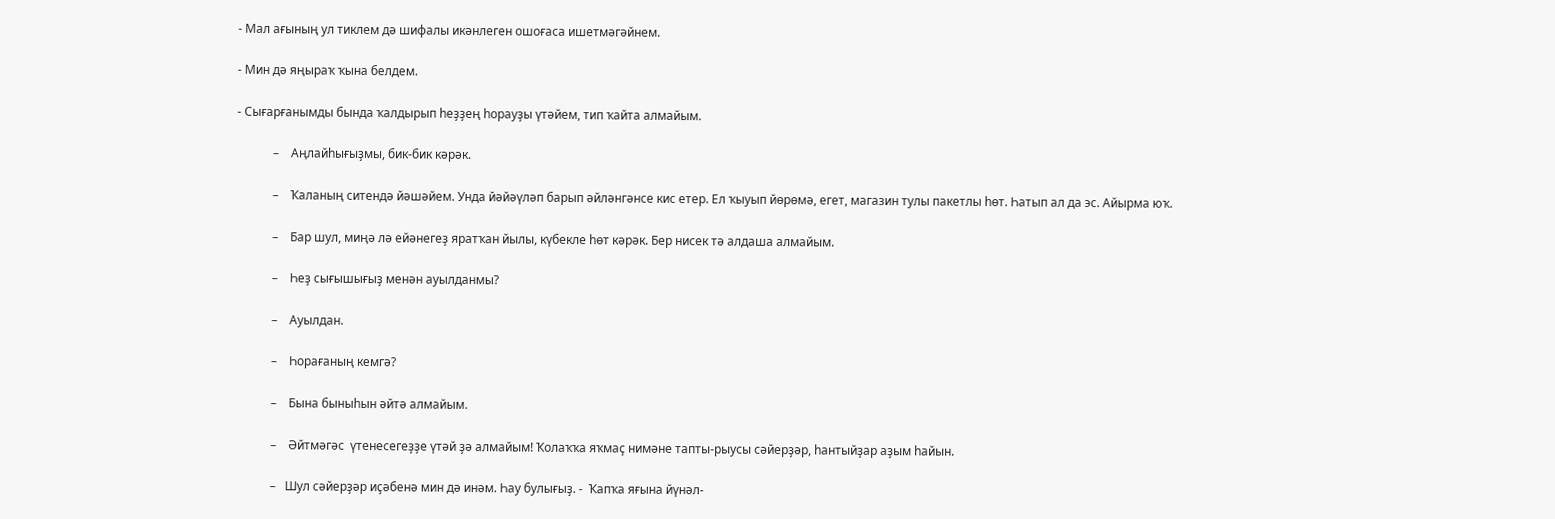- Мал ағының ул тиклем дә шифалы икәнлеген ошоғаса ишетмәгәйнем.

- Мин дә яңыраҡ ҡына белдем.

- Сығарғанымды бында ҡалдырып һеҙҙең һорауҙы үтәйем, тип ҡайта алмайым.

            –    Аңлайһығыҙмы, бик-бик кәрәк.

            –    Ҡаланың ситендә йәшәйем. Унда йәйәүләп барып әйләнгәнсе кис етер. Ел ҡыуып йөрөмә, егет, магазин тулы пакетлы һөт. Һатып ал да эс. Айырма юҡ.

            –    Бар шул, миңә лә ейәнегеҙ яратҡан йылы, күбекле һөт кәрәк. Бер нисек тә алдаша алмайым.

            –    Һеҙ сығышығыҙ менән ауылданмы?

            –    Ауылдан.

            –    Һорағаның кемгә?

            –    Бына быныһын әйтә алмайым.

            –    Әйтмәгәс  үтенесегеҙҙе үтәй ҙә алмайым! Ҡолаҡҡа яҡмаҫ нимәне тапты-рыусы сәйерҙәр, һантыйҙар аҙым һайын.

            –   Шул сәйерҙәр иҫәбенә мин дә инәм. Һау булығыҙ. -  Ҡапҡа яғына йүнәл-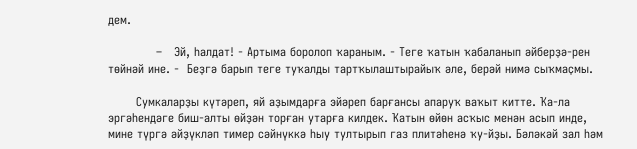дем.

            –   Эй, һалдат! - Артыма боролоп ҡараным. - Теге ҡатын ҡабаланып әйберҙә-рен төйнәй ине. -  Беҙгә барып теге туҡалды тартҡылаштырайыҡ әле, берәй нимә сыҡмаҫмы.

       Сумкаларҙы күтәреп, яй аҙымдарға эйәреп барғансы апаруҡ ваҡыт китте. Ҡа-ла эргәһендәге биш-алты өйҙән торған утарға килдек. Ҡатын өйөн асҡыс менән асып инде, мине түргә әйҙүкләп тимер сәйнүккә һыу тултырып газ плитәһенә ҡу-йҙы. Бәләкәй зал һәм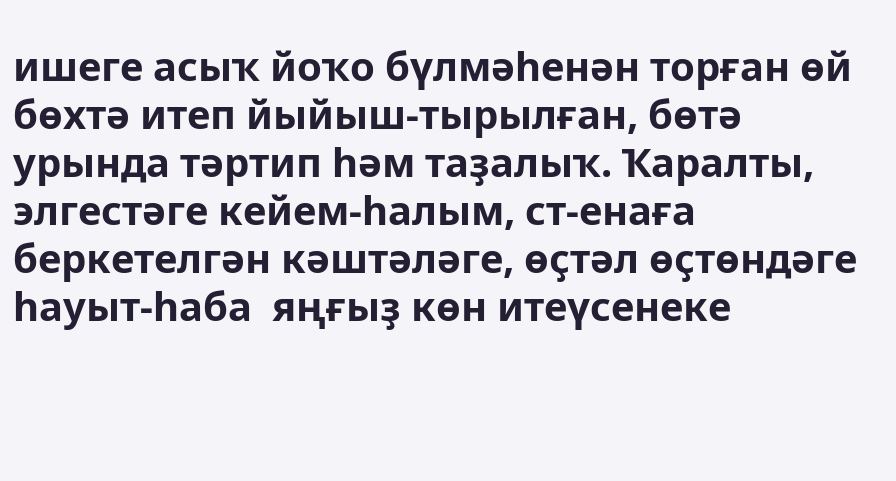ишеге асыҡ йоҡо бүлмәһенән торған өй бөхтә итеп йыйыш-тырылған, бөтә урында тәртип һәм таҙалыҡ. Ҡаралты, элгестәге кейем-һалым, ст-енаға беркетелгән кәштәләге, өҫтәл өҫтөндәге һауыт-һаба  яңғыҙ көн итеүсенеке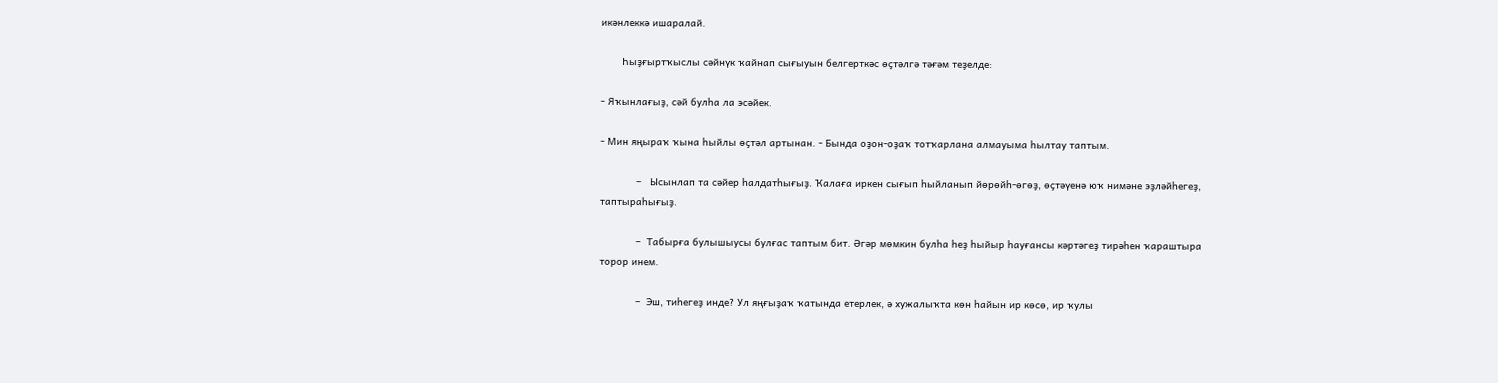икәнлеккә ишаралай.

       Һыҙғыртҡыслы сәйнүк ҡайнап сығыуын белгерткәс өҫтәлгә тәғәм теҙелде:

- Яҡынлағыҙ, сәй булһа ла эсәйек.

- Мин яңыраҡ ҡына һыйлы өҫтәл артынан. - Бында оҙон-оҙаҡ тотҡарлана алмауыма һылтау таптым.

            –   Ысынлап та сәйер һалдатһығыҙ. Ҡалаға иркен сығып һыйланып йөрөйһ-өгөҙ, өҫтәүенә юҡ нимәне эҙләйһегеҙ, таптыраһығыҙ.

            –  Табырға булышыусы булғас таптым бит. Әгәр мөмкин булһа һеҙ һыйыр һауғансы кәртәгеҙ тирәһен ҡараштыра торор инем.

            –  Эш, тиһегеҙ инде? Ул яңғыҙаҡ ҡатында етерлек, ә хужалыҡта көн һайын ир көсө, ир ҡулы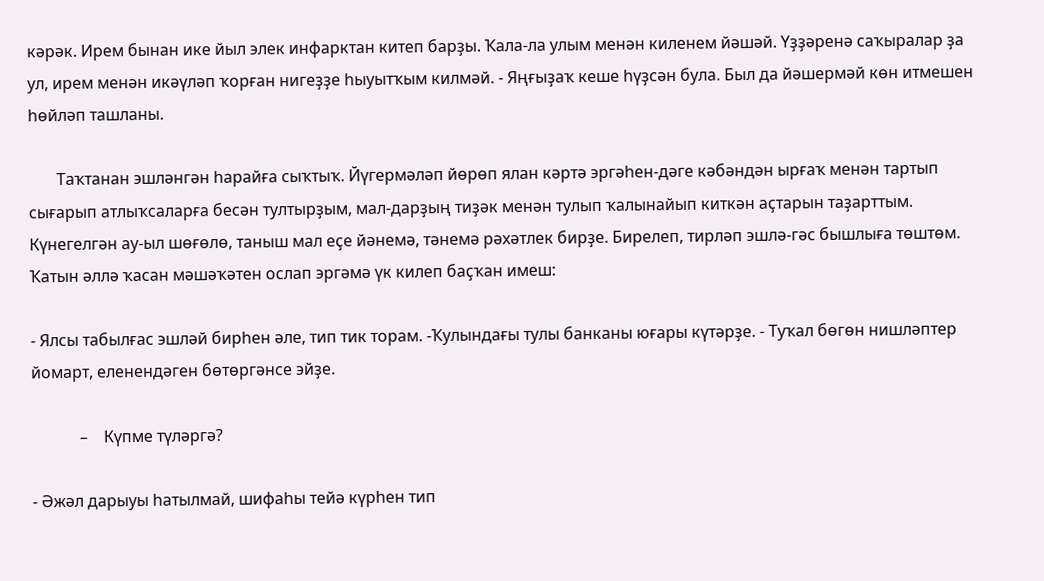кәрәк. Ирем бынан ике йыл элек инфарктан китеп барҙы. Ҡала-ла улым менән киленем йәшәй. Үҙҙәренә саҡыралар ҙа ул, ирем менән икәүләп ҡорған нигеҙҙе һыуытҡым килмәй. - Яңғыҙаҡ кеше һүҙсән була. Был да йәшермәй көн итмешен һөйләп ташланы.

       Таҡтанан эшләнгән һарайға сыҡтыҡ. Йүгермәләп йөрөп ялан кәртә эргәһен-дәге кәбәндән ырғаҡ менән тартып сығарып атлыҡсаларға бесән тултырҙым, мал-дарҙың тиҙәк менән тулып ҡалынайып киткән аҫтарын таҙарттым. Күнегелгән ау-ыл шөғөлө, таныш мал еҫе йәнемә, тәнемә рәхәтлек бирҙе. Бирелеп, тирләп эшлә-гәс бышлыға төштөм. Ҡатын әллә ҡасан мәшәҡәтен ослап эргәмә үк килеп баҫҡан имеш:

- Ялсы табылғас эшләй бирһен әле, тип тик торам. -Ҡулындағы тулы банканы юғары күтәрҙе. - Туҡал бөгөн нишләптер йомарт, еленендәген бөтөргәнсе эйҙе.

            –    Күпме түләргә?

- Әжәл дарыуы һатылмай, шифаһы тейә күрһен тип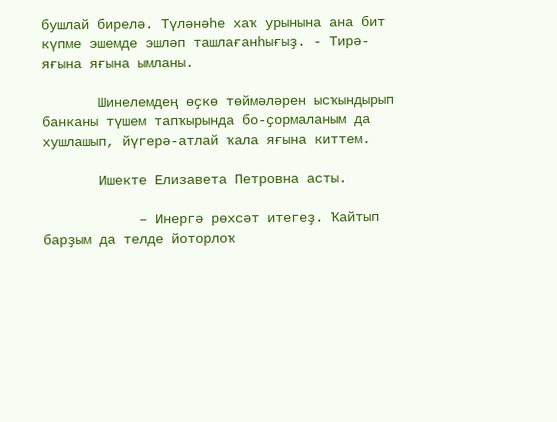бушлай бирелә. Түләнәһе хаҡ урынына ана бит күпме эшемде эшләп ташлағанһығыҙ. - Тирә-яғына яғына ымланы.

       Шинелемдең өҫкө төймәләрен ысҡындырып банканы түшем тапҡырында бо-ҫормаланым да хушлашып, йүгерә-атлай ҡала яғына киттем.

       Ишекте Елизавета Петровна асты.

            – Инергә рөхсәт итегеҙ. Ҡайтып барҙым да телде йоторлоҡ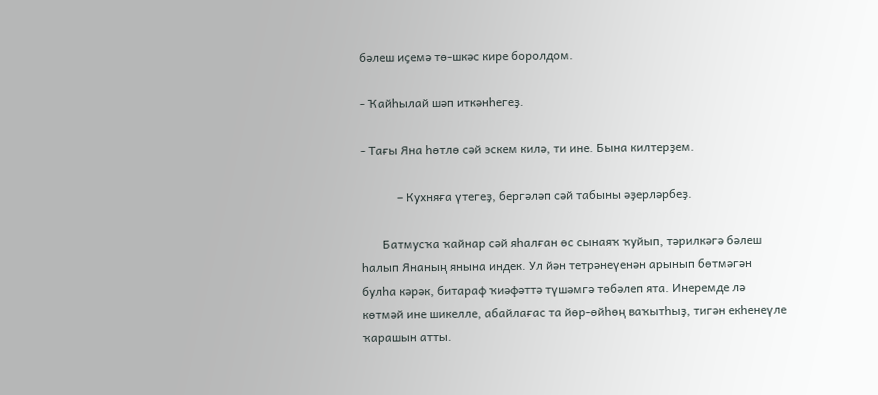бәлеш иҫемә тө-шкәс кире боролдом.

- Ҡайһылай шәп иткәнһегеҙ.

- Тағы Яна һөтлө сәй эскем килә, ти ине. Бына килтерҙем.

            – Кухняға үтегеҙ, бергәләп сәй табыны әҙерләрбеҙ.

       Батмусҡа ҡайнар сәй яһалған өс сынаяҡ ҡуйып, тәрилкәгә бәлеш һалып Янаның янына индек. Ул йән тетрәнеүенән арынып бөтмәгән булһа кәрәк, битараф ҡиәфәттә түшәмгә төбәлеп ята. Инеремде лә көтмәй ине шикелле, абайлағас та йөр-өйһөң ваҡытһыҙ, тигән екһенеүле ҡарашын атты.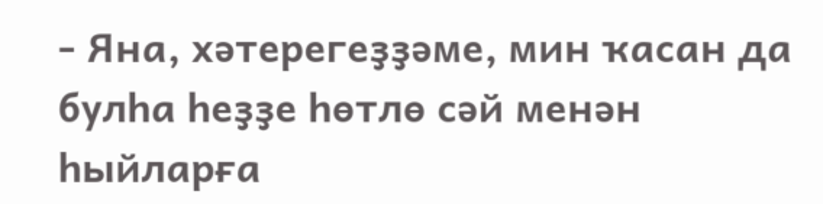- Яна, хәтерегеҙҙәме, мин ҡасан да булһа һеҙҙе һөтлө сәй менән һыйларға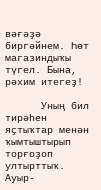вәғәҙә биргәйнем. Һөт магазиндыҡы түгел. Бына, рәхим итегеҙ!

      Уның бил тирәһен яҫтыҡтар менән ҡымтыштырып торғоҙоп ултырттыҡ. Ауыр-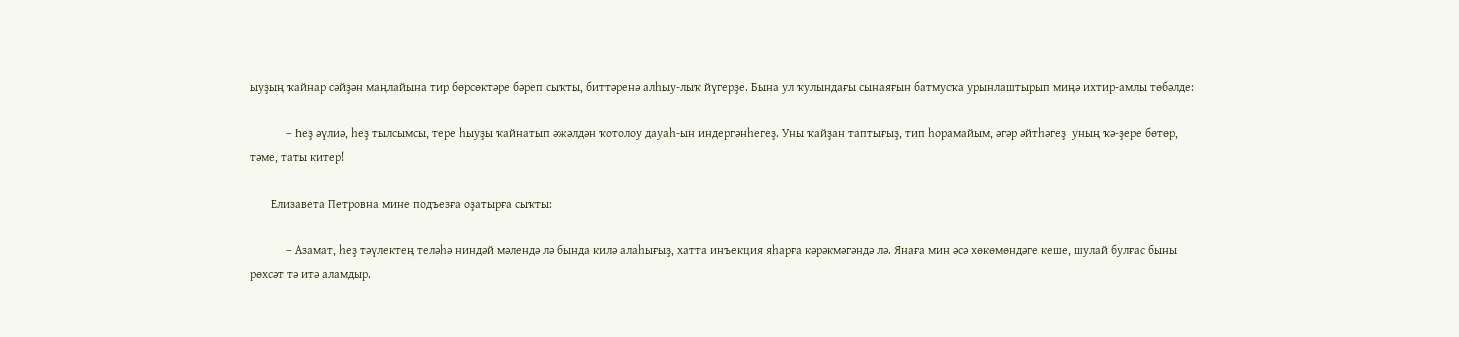ыуҙың ҡайнар сәйҙән маңлайына тир бөрсөктәре бәреп сыҡты, биттәренә алһыу-лыҡ йүгерҙе. Бына ул ҡулындағы сынаяғын батмусҡа урынлаштырып миңә ихтир-амлы төбәлде:

            – Һеҙ әүлиә, һеҙ тылсымсы, тере һыуҙы ҡайнатып әжәлдән ҡотолоу дауаһ-ын индергәнһегеҙ. Уны ҡайҙан таптығыҙ, тип һорамайым, әгәр әйтһәгеҙ  уның ҡә-ҙере бөтөр, тәме, таты китер!

       Елизавета Петровна мине подъезға оҙатырға сыҡты:

            – Азамат, һеҙ тәүлектең теләһә ниндәй мәлендә лә бында килә алаһығыҙ, хатта инъекция яһарға кәрәкмәгәндә лә. Янаға мин әсә хөкөмөндәге кеше, шулай булғас быны рөхсәт тә итә аламдыр.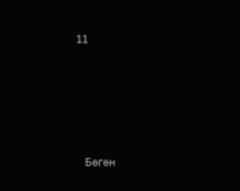11







   Бөгөн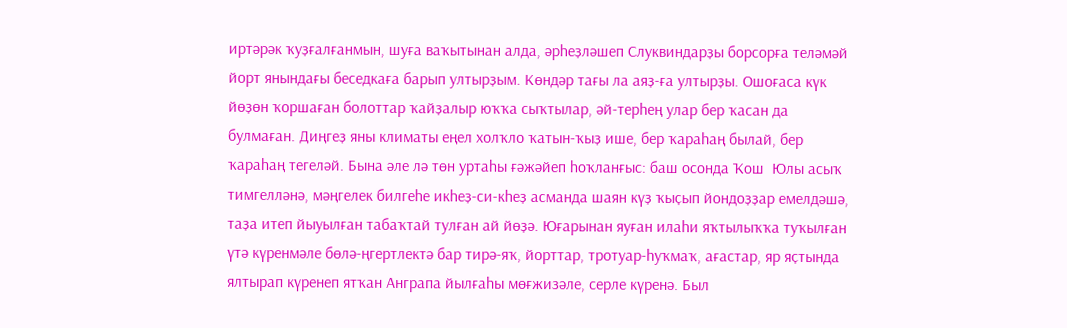иртәрәк ҡуҙғалғанмын, шуға ваҡытынан алда, әрһеҙләшеп Слуквиндарҙы борсорға теләмәй йорт янындағы беседкаға барып ултырҙым. Көндәр тағы ла аяҙ-ға ултырҙы. Ошоғаса күк йөҙөн ҡоршаған болоттар ҡайҙалыр юҡҡа сыҡтылар, әй-терһең улар бер ҡасан да булмаған. Диңгеҙ яны климаты еңел холҡло ҡатын-ҡыҙ ише, бер ҡараһаң былай, бер ҡараһаң тегеләй. Бына әле лә төн уртаһы ғәжәйеп һоҡланғыс: баш осонда Ҡош  Юлы асыҡ тимгелләнә, мәңгелек билгеһе икһеҙ-си-кһеҙ асманда шаян күҙ ҡыҫып йондоҙҙар емелдәшә, таҙа итеп йыуылған табаҡтай тулған ай йөҙә. Юғарынан яуған илаһи яҡтылыҡҡа туҡылған үтә күренмәле бөлә-ңгертлектә бар тирә-яҡ, йорттар, тротуар-һуҡмаҡ, ағастар, яр яҫтында ялтырап күренеп ятҡан Анграпа йылғаһы мөғжизәле, серле күренә. Был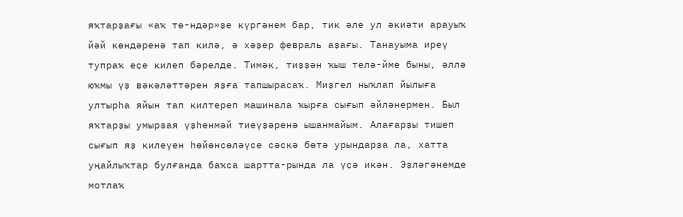яҡтарҙағы «аҡ тө-ндәр»ҙе күргәнем бар, тик әле ул әкиәти арауыҡ йәй көндәренә тап килә, ә хәҙер февраль аҙағы. Танауыма иреү тупраҡ еҫе килеп бәрелде. Тимәк, тиҙҙән ҡыш телә-йме быны, әллә юҡмы үҙ вәкәләттәрен яҙға тапшырасаҡ. Миҙгел ныҡлап йылыға ултырһа яйын тап килтереп машинала ҡырға сығып әйләнермен. Был яҡтарҙы умырзая үҙһенмәй тиеүҙәренә ышанмайым. Алағарҙы тишеп сығып яҙ килеүен һөйөнсөләүсе сәскә бөтә урындарҙа ла, хатта уңайлыҡтар булғанда баҡса шартта-рында ла үҫә икән. Эҙләгәнемде мотлаҡ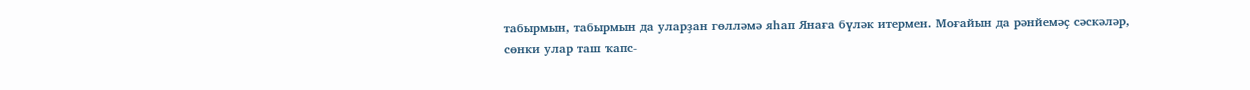табырмын, табырмын да уларҙан гөлләмә яһап Янаға бүләк итермен. Моғайын да рәнйемәҫ сәскәләр, сөнки улар таш ҡапс-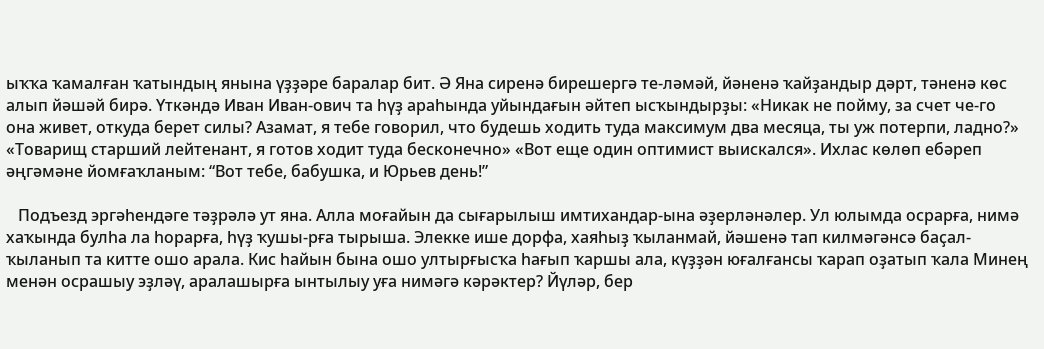ыҡҡа ҡамалған ҡатындың янына үҙҙәре баралар бит. Ә Яна сиренә бирешергә те-ләмәй, йәненә ҡайҙандыр дәрт, тәненә көс алып йәшәй бирә. Үткәндә Иван Иван-ович та һүҙ араһында уйындағын әйтеп ысҡындырҙы: «Никак не пойму, за счет че-го она живет, откуда берет силы? Азамат, я тебе говорил, что будешь ходить туда максимум два месяца, ты уж потерпи, ладно?» «Товарищ старший лейтенант, я готов ходит туда бесконечно» «Вот еще один оптимист выискался». Ихлас көлөп ебәреп әңгәмәне йомғаҡланым: “Вот тебе, бабушка, и Юрьев день!”

   Подъезд эргәһендәге тәҙрәлә ут яна. Алла моғайын да сығарылыш имтихандар-ына әҙерләнәлер. Ул юлымда осрарға, нимә хаҡында булһа ла һорарға, һүҙ ҡушы-рға тырыша. Элекке ише дорфа, хаяһыҙ ҡыланмай, йәшенә тап килмәгәнсә баҫал-ҡыланып та китте ошо арала. Кис һайын бына ошо ултырғысҡа һағып ҡаршы ала, күҙҙән юғалғансы ҡарап оҙатып ҡала Минең менән осрашыу эҙләү, аралашырға ынтылыу уға нимәгә кәрәктер? Йүләр, бер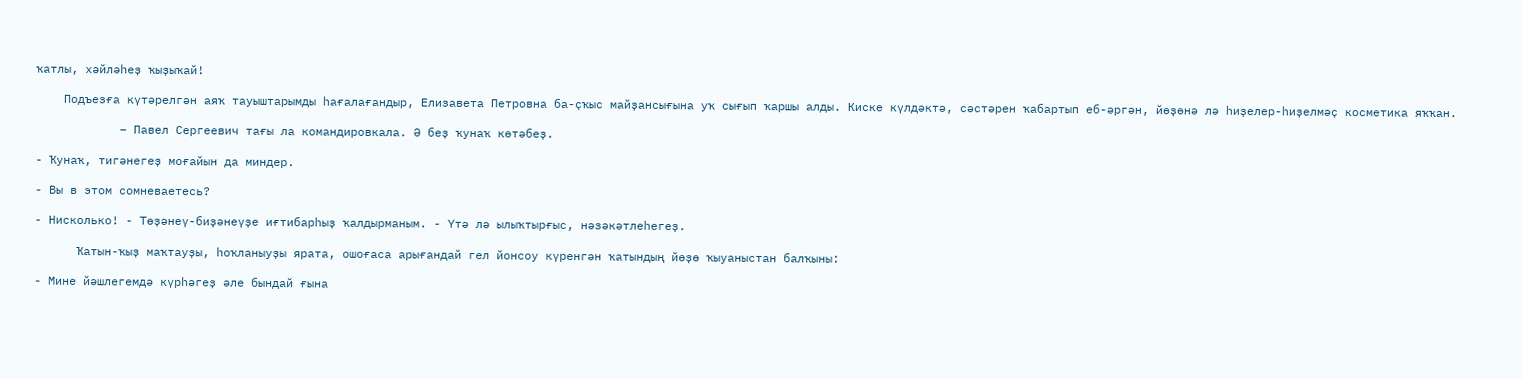ҡатлы, хәйләһеҙ ҡыҙыҡай!

    Подъезға күтәрелгән аяҡ тауыштарымды һағалағандыр, Елизавета Петровна ба-ҫҡыс майҙансығына уҡ сығып ҡаршы алды. Киске күлдәктә, сәстәрен ҡабартып еб-әргән, йөҙөнә лә һиҙелер-һиҙелмәҫ косметика яҡҡан.

            – Павел Сергеевич тағы ла командировкала. Ә беҙ ҡунаҡ көтәбеҙ.

- Ҡунаҡ, тигәнегеҙ моғайын да миндер.

- Вы в этом сомневаетесь?

- Нисколько! - Төҙәнеү-биҙәнеүҙе иғтибарһыҙ ҡалдырманым. - Үтә лә ылыҡтырғыс, нәзәкәтлеһегеҙ.

      Ҡатын-ҡыҙ маҡтауҙы, һоҡланыуҙы ярата, ошоғаса арығандай гел йонсоу күренгән ҡатындың йөҙө ҡыуаныстан балҡыны:

- Мине йәшлегемдә күрһәгеҙ әле бындай ғына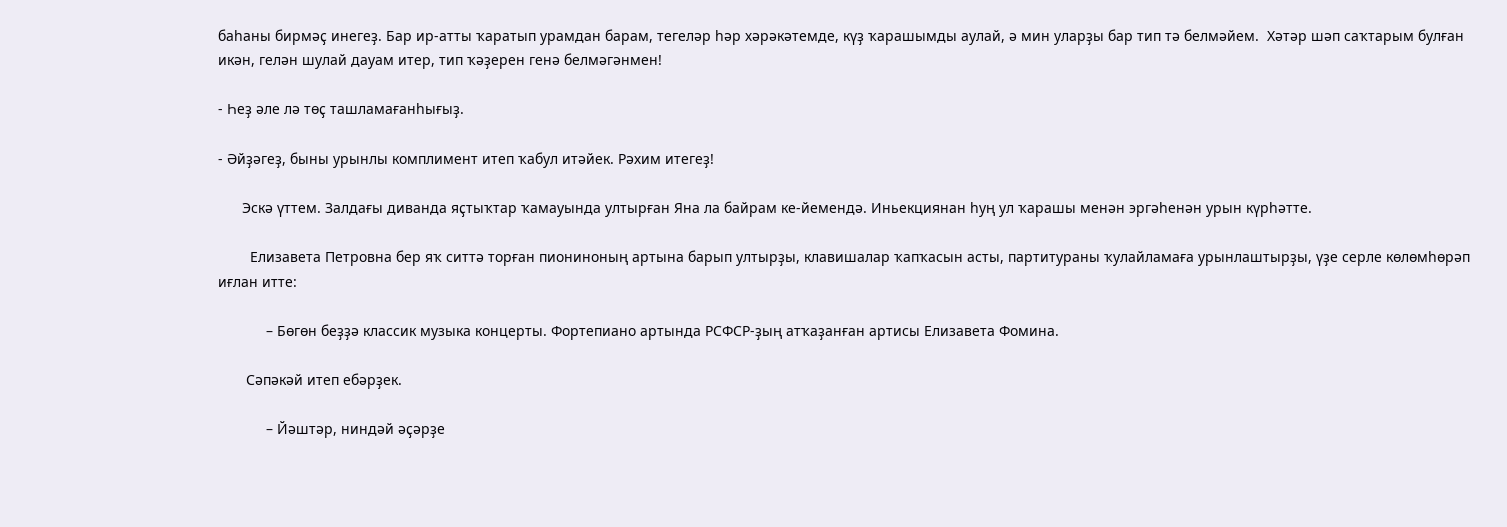баһаны бирмәҫ инегеҙ. Бар ир-атты ҡаратып урамдан барам, тегеләр һәр хәрәкәтемде, күҙ ҡарашымды аулай, ә мин уларҙы бар тип тә белмәйем.  Хәтәр шәп саҡтарым булған икән, гелән шулай дауам итер, тип ҡәҙерен генә белмәгәнмен!

- Һеҙ әле лә төҫ ташламағанһығыҙ.

- Әйҙәгеҙ, быны урынлы комплимент итеп ҡабул итәйек. Рәхим итегеҙ!

      Эскә үттем. Залдағы диванда яҫтыҡтар ҡамауында ултырған Яна ла байрам ке-йемендә. Иньекциянан һуң ул ҡарашы менән эргәһенән урын күрһәтте.

        Елизавета Петровна бер яҡ ситтә торған пиониноның артына барып ултырҙы, клавишалар ҡапҡасын асты, партитураны ҡулайламаға урынлаштырҙы, үҙе серле көлөмһөрәп иғлан итте:

            – Бөгөн беҙҙә классик музыка концерты. Фортепиано артында РСФСР-ҙың атҡаҙанған артисы Елизавета Фомина.

       Сәпәкәй итеп ебәрҙек.

            – Йәштәр, ниндәй әҫәрҙе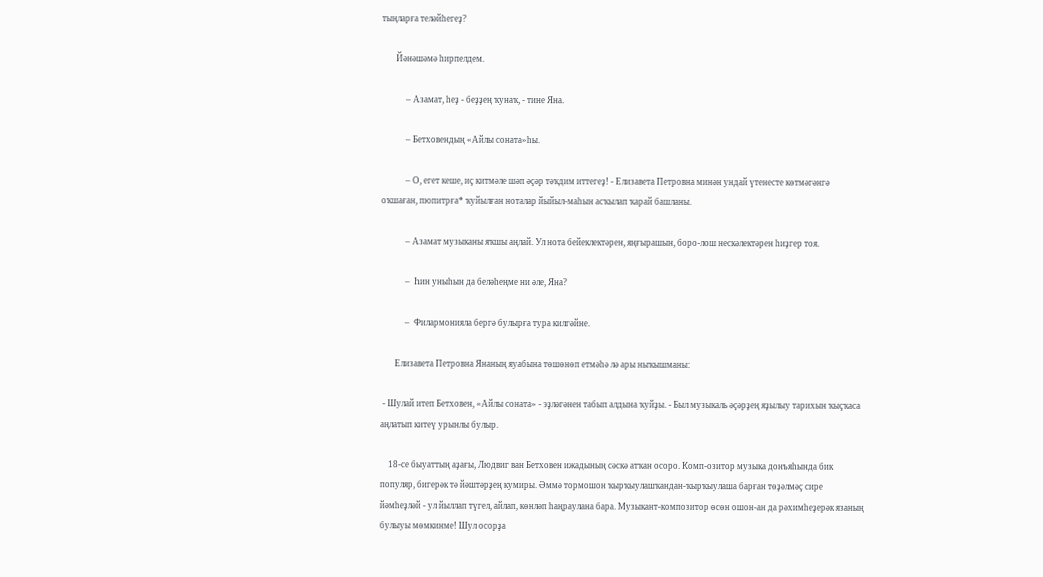тыңларға теләйһегеҙ?

       Йәнәшәмә һирпелдем.

            – Азамат, һеҙ - беҙҙең ҡунаҡ, - тине Яна.

            – Бетховендың «Айлы соната»һы.

            – О, егет кеше, иҫ китмәле шәп әҫәр тәҡдим иттегеҙ! - Елизавета Петровна минән ундай үтенесте көтмәгәнгә оҡшаған, пюпитрға* ҡуйылған ноталар йыйыл-маһын асҡылап ҡарай башланы.

            – Азамат музыканы яҡшы аңлай. Ул нота бейеклектәрен, яңғырашын, боро-лош нескәлектәрен һиҙгер тоя.

            –  Һин уныһын да беләһеңме ни әле, Яна?

            –  Филармонияла бергә булырға тура килгәйне.

       Елизавета Петровна Янаның яуабына төшөнөп етмәһә лә ары ныҡышманы:

 - Шулай итеп Бетховен, «Айлы соната» - эҙләгәнен табып алдына ҡуйҙы. - Был музыкаль әҫәрҙең яҙылыу тарихын ҡыҫҡаса аңлатып китеү урынлы булыр.

    18-се быуаттың аҙағы, Людвиг ван Бетховен ижадының сәскә атҡан осоро. Комп-озитор музыка донъяһында бик популяр, бигерәк тә йәштәрҙең кумиры. Әммә тормошон ҡырҡыулашҡандан-ҡырҡыулаша барған төҙәлмәҫ сире йәмһеҙләй - ул йыллап түгел, айлап, көнләп һаңраулана бара. Музыкант-композитор өсөн ошон-ан да рәхимһеҙерәк язаның булыуы мөмкинме! Шул осорҙа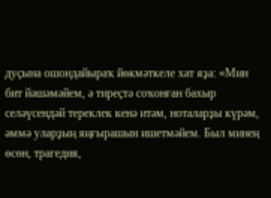дуҫына ошондайыраҡ йөкмәткеле хат яҙа: «Мин бит йәшәмәйем, ә тиреҫтә соҡонған бахыр селәүсендәй тереклек кенә итәм, ноталарҙы күрәм, әммә уларҙың яңғырашын ишетмәйем. Был минең өсөн, трагедия,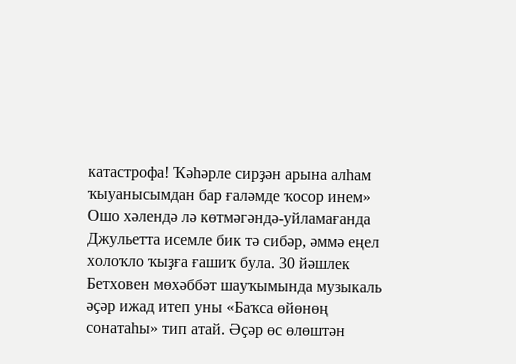катастрофа! Ҡәһәрле сирҙән арына алһам ҡыуанысымдан бар ғаләмде ҡосор инем» Ошо хәлендә лә көтмәгәндә-уйламағанда Джульетта исемле бик тә сибәр, әммә еңел холоҡло ҡыҙға ғашиҡ була. 30 йәшлек Бетховен мөхәббәт шауҡымында музыкаль әҫәр ижад итеп уны «Баҡса өйөнөң сонатаһы» тип атай. Әҫәр өс өлөштән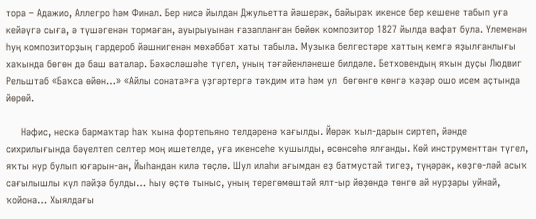тора – Адажио, Аллегро һәм Финал. Бер нисә йылдан Джульетта йәшерәк, байыраҡ икенсе бер кешене табып уға кейәүгә сыға, ә түшәгенән тормаған, ауырыуынан ғазапланған бөйөк композитор 1827 йылда вафат була. Үлеменән һуң композиторҙың гардероб йәшнигенән мөхәббәт хаты табыла. Музыка белгестәре хаттың кемгә яҙылғанлығы хаҡында бөгөн дә баш ваталар. Бәхәсләшәһе түгел, уның тәғәйенләнеше билдәле. Бетховендың яҡын дуҫы Людвиг Рельштаб «Баҡса өйөн…» «Айлы соната»ға үҙгәртергә тәҡдим итә һәм ул  бөгөнгө көнгә ҡәҙәр ошо исем аҫтында йөрөй.

     Нәфис, нескә бармаҡтар һаҡ ҡына фортепьяно телдәренә ҡағылды. Йөрәк ҡыл-дарын сиртеп, йәнде сихрилығында бәүелтеп селтер моң ишетелде, уға икенсеһе ҡушылды, өсөнсөһө ялғанды. Көй инструменттан түгел, яҡты нур булып юғарын-ан, Йыһандан килә төҫлө. Шул илаһи ағымдан еҙ батмустай тигеҙ, түңәрәк, көҙгө-ләй асыҡ сағылышлы күл пәйҙә булды… Һыу өҫтө тыныс, уның терегөмөштәй ялт-ыр йөҙөндә төнгө ай нурҙары уйнай, ҡойона… Хыялдағы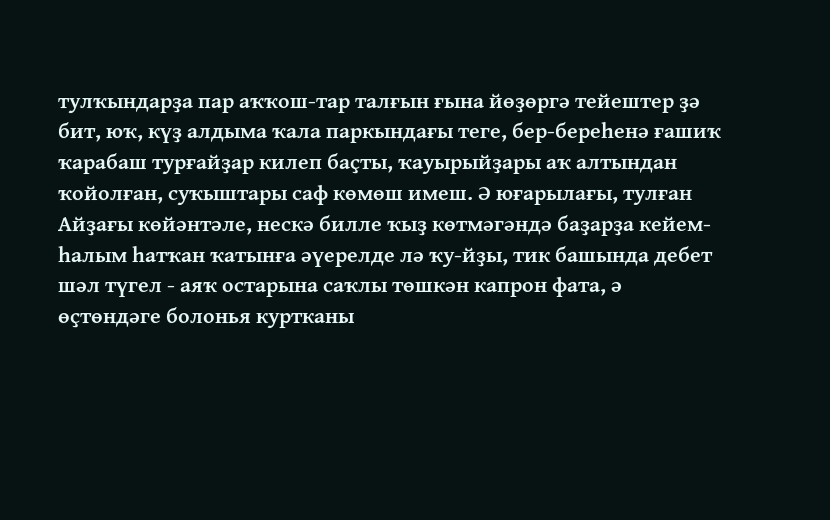тулҡындарҙа пар аҡҡош-тар талғын ғына йөҙөргә тейештер ҙә бит, юҡ, күҙ алдыма ҡала паркындағы теге, бер-береһенә ғашиҡ ҡарабаш турғайҙар килеп баҫты, ҡауырыйҙары аҡ алтындан ҡойолған, суҡыштары саф көмөш имеш. Ә юғарылағы, тулған Айҙағы көйәнтәле, нескә билле ҡыҙ көтмәгәндә баҙарҙа кейем-һалым һатҡан ҡатынға әүерелде лә ҡу-йҙы, тик башында дебет шәл түгел - аяҡ остарына саҡлы төшкән капрон фата, ә  өҫтөндәге болонья куртканы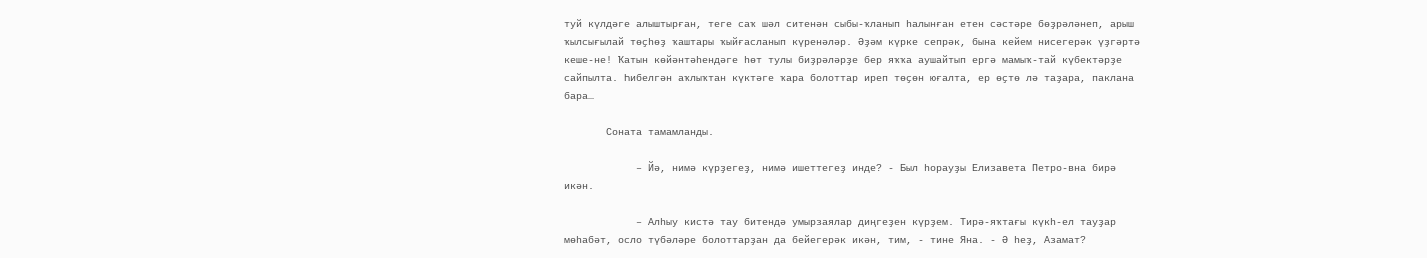туй күлдәге алыштырған, теге саҡ шәл ситенән сыбы-ҡланып һалынған етен сәстәре бөҙрәләнеп, арыш ҡылсығылай төҫһөҙ ҡаштары ҡыйғасланып күренәләр. Әҙәм күрке сепрәк, бына кейем нисегерәк үҙгәртә кеше-не! Ҡатын көйәнтәһендәге һөт тулы биҙрәләрҙе бер яҡҡа аушайтып ергә мамыҡ-тай күбектәрҙе сайпылта. Һибелгән аҡлыҡтан күктәге ҡара болоттар иреп төҫөн юғалта, ер өҫтө лә таҙара, паклана бара…

       Соната тамамланды.

            – Йә, нимә күрҙегеҙ, нимә ишеттегеҙ инде? - Был һорауҙы Елизавета Петро-вна бирә икән.

            – Алһыу кистә тау битендә умырзаялар диңгеҙен күрҙем. Тирә-яҡтағы күкһ-ел тауҙар мөһабәт, осло түбәләре болоттарҙан да бейегерәк икән, тим, - тине Яна. - Ә һеҙ, Азамат?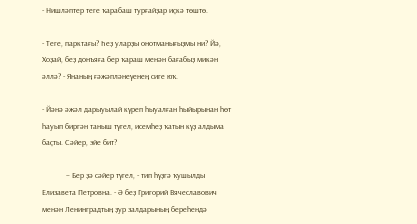- Нишләптер теге ҡарабаш турғайҙар иҫкә төштө.

- Теге, парктағы? Һеҙ уларҙы онотманығыҙмы ни? Йә, Хоҙай, беҙ донъяға бер ҡараш менән бағабыҙ микән әллә? - Янаның ғәжәпләнеүенең сиге юҡ.

- Йәнә әжәл дарыуылай күреп һыуалған һыйырынан һөт һауып биргән таныш түгел, исемһеҙ ҡатын күҙ алдыма баҫты. Сәйер, эйе бит?

            – Бер ҙә сәйер түгел, - тип һүҙгә ҡушылды Елизавета Петровна. - Ә беҙ Григорий Вячеславович менән Ленинградтың ҙур залдарының береһендә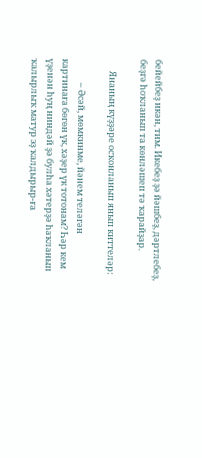бейейбеҙ икән, тим. Икебеҙ ҙә йәшбеҙ, дәртлебеҙ, беҙгә һоҡланып та көнләшеп тә ҡарайҙар.

      Янаның күҙҙәре осҡонланып янып киттеләр:

            – Әсәй, мөмкинме, йәнем теләгән картинаға бөгөн үк, хәҙер үк тотонам? Һәр кем үҙенән һуң ниндәй ҙә булһа хәтерҙә һаҡланып ҡалырлыҡ матур эҙ ҡалдырыр-ға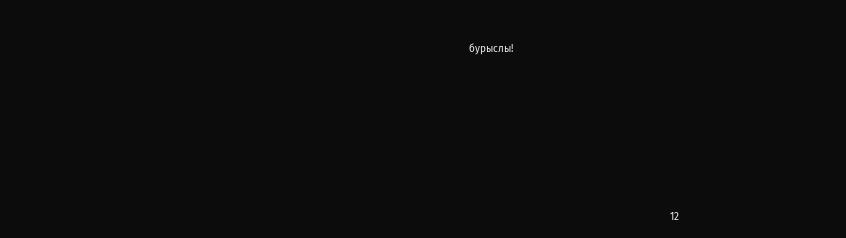бурыслы!







                                                                   12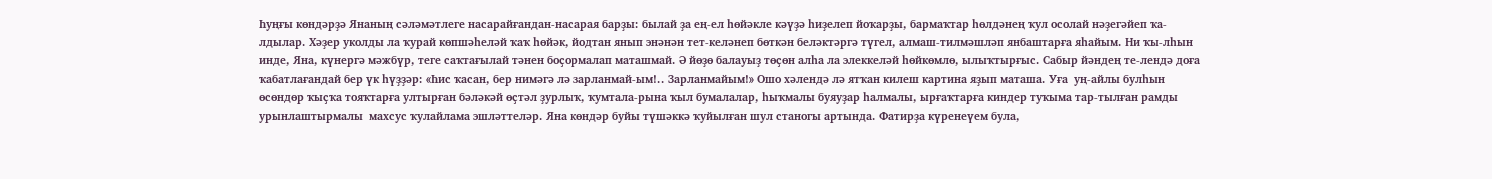Һуңғы көндәрҙә Янаның сәләмәтлеге насарайғандан-насарая барҙы: былай ҙа ең-ел һөйәкле кәүҙә һиҙелеп йоҡарҙы, бармаҡтар һөлдәнең ҡул осолай нәҙегәйеп ҡа-лдылар. Хәҙер уколды ла ҡурай көпшәһеләй ҡаҡ һөйәк, йодтан янып энәнән тет-келәнеп бөткән беләктәргә түгел, алмаш-тилмәшләп янбаштарға яһайым. Ни ҡы-лһын инде, Яна, күнергә мәжбүр, теге саҡтағылай тәнен боҫормалап маташмай. Ә йөҙө балауыҙ төҫөн алһа ла элеккеләй һөйкөмлө, ылыҡтырғыс. Сабыр йәндең те-лендә доға ҡабатлағандай бер үк һүҙҙәр: «Һис ҡасан, бер нимәгә лә зарланмай-ым!.. Зарланмайым!» Ошо хәлендә лә ятҡан килеш картина яҙып маташа. Уға  уң-айлы булһын өсөндөр ҡыҫҡа тояҡтарға ултырған бәләкәй өҫтәл ҙурлыҡ, ҡумтала-рына ҡыл бумалалар, һыҡмалы буяуҙар һалмалы, ырғаҡтарға киндер туҡыма тар-тылған рамды урынлаштырмалы  махсус ҡулайлама эшләттеләр. Яна көндәр буйы түшәккә ҡуйылған шул станогы артында. Фатирҙа күренеүем була,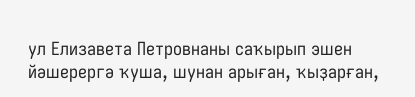ул Елизавета Петровнаны саҡырып эшен йәшерергә ҡуша, шунан арыған, ҡыҙарған,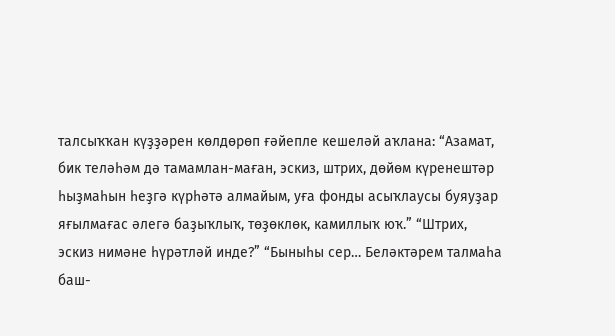талсыҡҡан күҙҙәрен көлдөрөп ғәйепле кешеләй аҡлана: “Азамат, бик теләһәм дә тамамлан-маған, эскиз, штрих, дөйөм күренештәр һыҙмаһын һеҙгә күрһәтә алмайым, уға фонды асыҡлаусы буяуҙар яғылмағас әлегә баҙыҡлыҡ, төҙөклөк, камиллыҡ юҡ.” “Штрих, эскиз нимәне һүрәтләй инде?” “Быныһы сер… Беләктәрем талмаһа баш-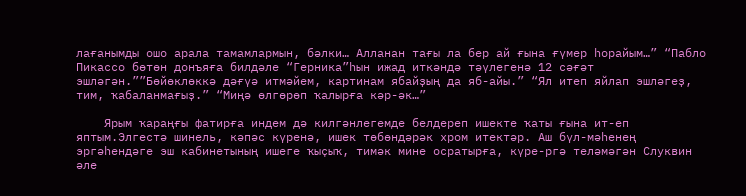лағанымды ошо арала тамамлармын, бәлки… Алланан тағы ла бер ай ғына ғүмер һорайым…” “Пабло Пикассо бөтөн донъяға билдәле “Герника”һын ижад иткәндә тәүлегенә 12 сәғәт эшләгән.””Бөйөклөккә дәғүә итмәйем, картинам ябайҙың да яб-айы.” “Ял итеп яйлап эшләгеҙ, тим, ҡабаланмағыҙ.” “Миңә өлгөрөп ҡалырға кәр-әк…”

    Ярым ҡараңғы фатирға индем дә килгәнлегемде белдереп ишекте ҡаты ғына ит-еп яптым.Элгестә шинель, кәпәс күренә, ишек төбөндәрәк хром итектәр. Аш бүл-мәһенең эргәһендәге эш кабинетының ишеге ҡыҫыҡ, тимәк мине осратырға, күре-ргә теләмәгән Слуквин әле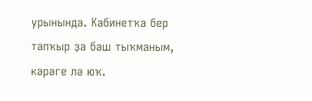урынында. Кабинетҡа бер тапҡыр ҙа баш тыҡманым, кәрәге лә юҡ.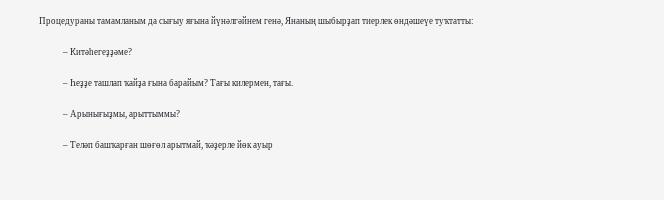Процедураны тамамланым да сығыу яғына йүнәлгәйнем генә, Янаның шыбырҙап тиерлек өндәшеүе туҡтатты:

            – Китәһегеҙҙәме?

            – Һеҙҙе ташлап ҡайҙа ғына барайым? Тағы килермен, тағы.

            – Арынығыҙмы, арыттыммы?

            – Теләп башҡарған шөғөл арытмай, ҡәҙерле йөк ауыр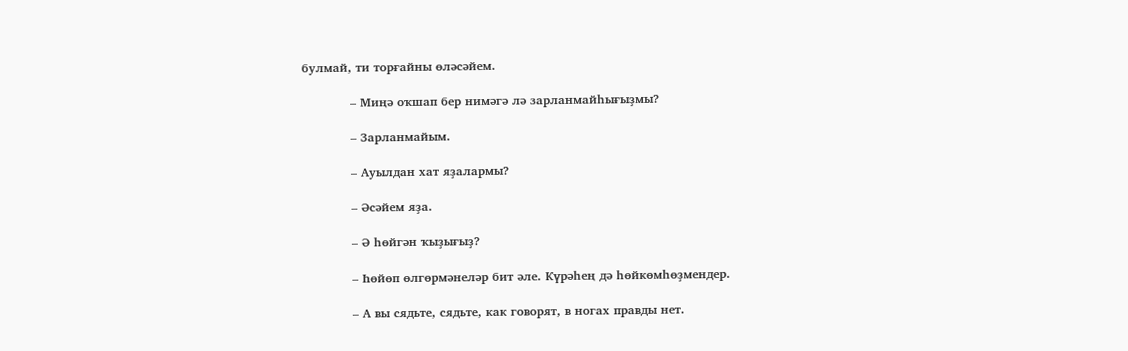булмай, ти торғайны өләсәйем.

            – Миңә оҡшап бер нимәгә лә зарланмайһығыҙмы?

            – Зарланмайым.

            – Ауылдан хат яҙалармы?

            – Әсәйем яҙа.

            – Ә һөйгән ҡыҙығыҙ?

            – Һөйөп өлгөрмәнеләр бит әле. Күрәһең дә һөйкөмһөҙмендер.

            – А вы сядьте, сядьте, как говорят, в ногах правды нет.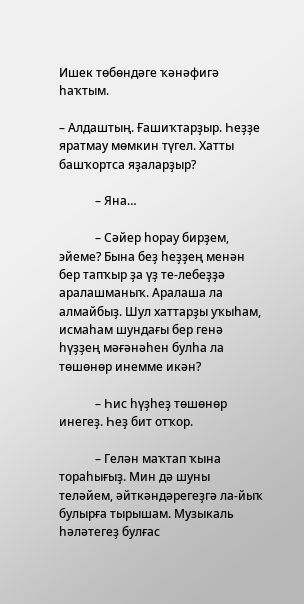Ишек төбөндәге ҡәнәфигә һаҡтым.

– Алдаштың. Ғашиҡтарҙыр. Һеҙҙе яратмау мөмкин түгел. Хатты башҡортса яҙаларҙыр?

            – Яна…

            – Сәйер һорау бирҙем, эйеме? Бына беҙ һеҙҙең менән бер тапҡыр ҙа үҙ те-лебеҙҙә аралашманыҡ. Аралаша ла алмайбыҙ. Шул хаттарҙы уҡыһам, исмаһам шундағы бер генә һүҙҙең мәғәнәһен булһа ла төшөнөр инемме икән?

            – Һис һүҙһеҙ төшөнөр инегеҙ. Һеҙ бит отҡор.

            – Гелән маҡтап ҡына тораһығыҙ. Мин дә шуны теләйем, әйткәндәрегеҙгә ла-йыҡ булырға тырышам. Музыкаль һәләтегеҙ булғас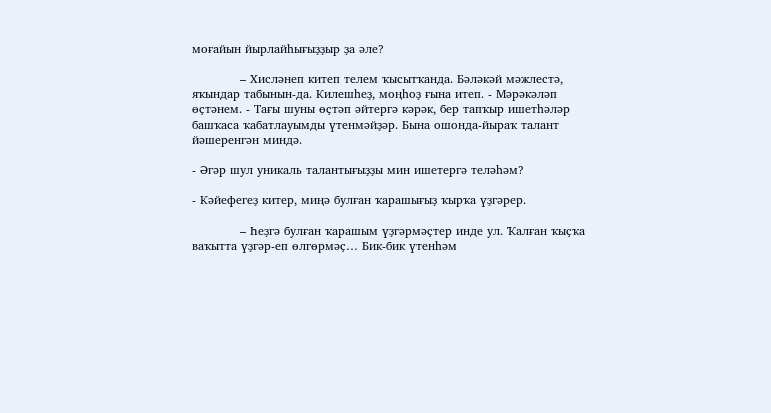моғайын йырлайһығыҙҙыр ҙа әле?

            – Хисләнеп китеп телем ҡысытҡанда. Бәләкәй мәжлестә, яҡындар табынын-да. Килешһеҙ, моңһоҙ ғына итеп. - Мәрәкәләп өҫтәнем. - Тағы шуны өҫтәп әйтергә кәрәк, бер тапҡыр ишетһәләр башҡаса ҡабатлауымды үтенмәйҙәр. Бына ошонда-йыраҡ талант йәшеренгән миндә.

- Әгәр шул уникаль талантығыҙҙы мин ишетергә теләһәм?

- Кәйефегеҙ китер, миңә булған ҡарашығыҙ ҡырҡа үҙгәрер.

            – Һеҙгә булған ҡарашым үҙгәрмәҫтер инде ул. Ҡалған ҡыҫҡа ваҡытта үҙгәр-еп өлгөрмәҫ… Бик-бик үтенһәм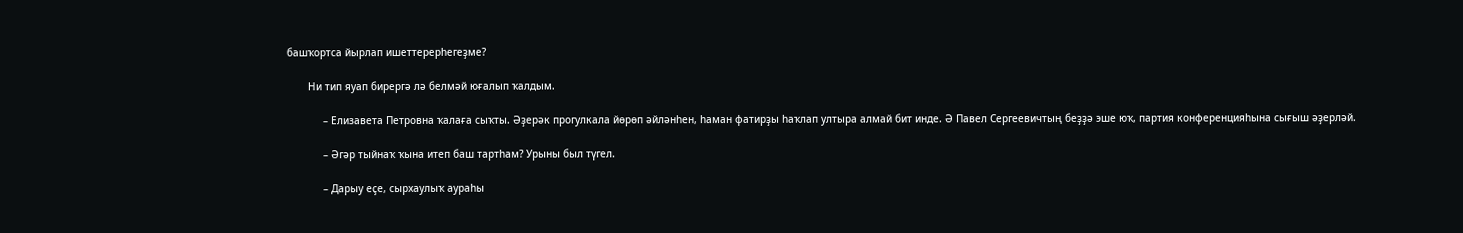башҡортса йырлап ишеттерерһегеҙме?

       Ни тип яуап бирергә лә белмәй юғалып ҡалдым.

            – Елизавета Петровна ҡалаға сыҡты. Әҙерәк прогулкала йөрөп әйләнһен, һаман фатирҙы һаҡлап ултыра алмай бит инде. Ә Павел Сергеевичтың беҙҙә эше юҡ, партия конференцияһына сығыш әҙерләй.

            – Әгәр тыйнаҡ ҡына итеп баш тартһам? Урыны был түгел.

            – Дарыу еҫе, сырхаулыҡ аураһы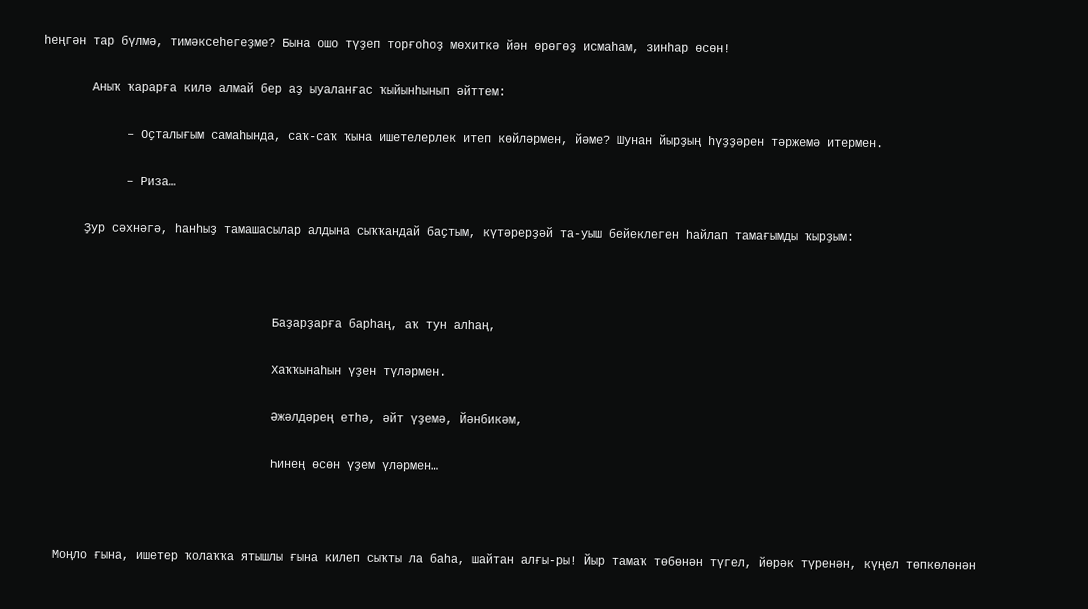һеңгән тар бүлмә, тимәксеһегеҙме? Бына ошо түҙеп торғоһоҙ мөхиткә йән өрөгөҙ исмаһам, зинһар өсөн!

       Аныҡ ҡарарға килә алмай бер аҙ ыуаланғас ҡыйынһынып әйттем:

            – Оҫталығым самаһында, саҡ-саҡ ҡына ишетелерлек итеп көйләрмен, йәме? Шунан йырҙың һүҙҙәрен тәржемә итермен.

            – Риза…

      Ҙур сәхнәгә, һанһыҙ тамашасылар алдына сыҡҡандай баҫтым, күтәрерҙәй та-уыш бейеклеген һайлап тамағымды ҡырҙым:



                                 Баҙарҙарға барһаң, аҡ тун алһаң,

                                 Хаҡҡынаһын үҙен түләрмен.

                                 Әжәлдәрең етһә, әйт үҙемә, Йәнбикәм,

                                 Һинең өсөн үҙем үләрмен…



  Моңло ғына, ишетер ҡолаҡҡа ятышлы ғына килеп сыҡты ла баһа, шайтан алғы-ры! Йыр тамаҡ төбөнән түгел, йөрәк түренән, күңел төпкөлөнән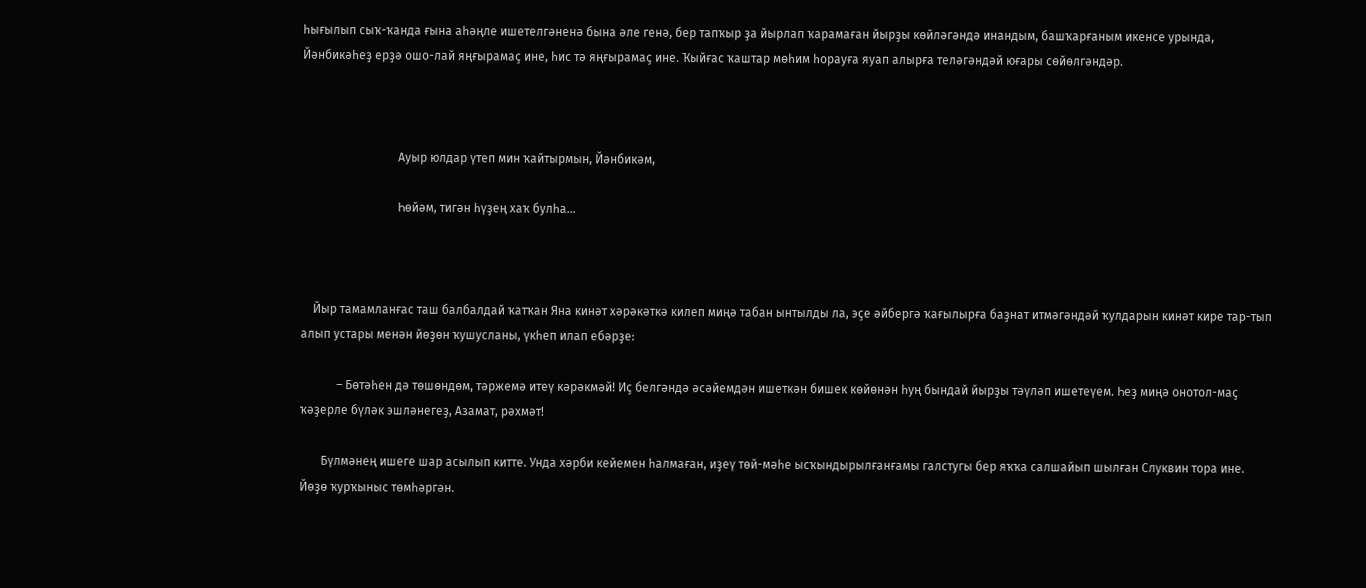һығылып сыҡ-ҡанда ғына аһәңле ишетелгәненә бына әле генә, бер тапҡыр ҙа йырлап ҡарамаған йырҙы көйләгәндә инандым, башҡарғаным икенсе урында, Йәнбикәһеҙ ерҙә ошо-лай яңғырамаҫ ине, һис тә яңғырамаҫ ине. Ҡыйғас ҡаштар мөһим һорауға яуап алырға теләгәндәй юғары сөйөлгәндәр.



                                Ауыр юлдар үтеп мин ҡайтырмын, Йәнбикәм,

                                Һөйәм, тигән һүҙең хаҡ булһа…



    Йыр тамамланғас таш балбалдай ҡатҡан Яна кинәт хәрәкәткә килеп миңә табан ынтылды ла, эҫе әйбергә ҡағылырға баҙнат итмәгәндәй ҡулдарын кинәт кире тар-тып алып устары менән йөҙөн ҡушусланы, үкһеп илап ебәрҙе:

            – Бөтәһен дә төшөндөм, тәржемә итеү кәрәкмәй! Иҫ белгәндә әсәйемдән ишеткән бишек көйөнән һуң бындай йырҙы тәүләп ишетеүем. Һеҙ миңә онотол-маҫ ҡәҙерле бүләк эшләнегеҙ, Азамат, рәхмәт!

       Бүлмәнең ишеге шар асылып китте. Унда хәрби кейемен һалмаған, иҙеү төй-мәһе ысҡындырылғанғамы галстугы бер яҡҡа салшайып шылған Слуквин тора ине. Йөҙө ҡурҡыныс төмһәргән.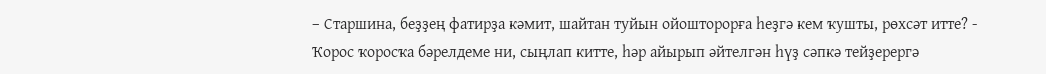– Старшина, беҙҙең фатирҙа кәмит, шайтан туйын ойошторорға һеҙгә кем ҡушты, рөхсәт итте? - Ҡорос ҡоросҡа бәрелдеме ни, сыңлап китте, һәр айырып әйтелгән һүҙ сәпкә тейҙерергә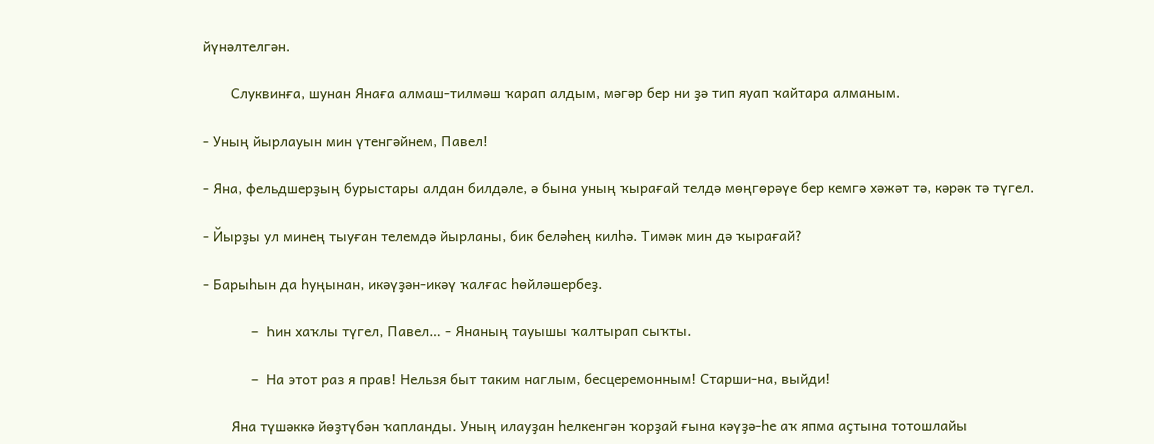йүнәлтелгән.

       Слуквинға, шунан Янаға алмаш-тилмәш ҡарап алдым, мәгәр бер ни ҙә тип яуап ҡайтара алманым.

- Уның йырлауын мин үтенгәйнем, Павел!

- Яна, фельдшерҙың бурыстары алдан билдәле, ә бына уның ҡырағай телдә мөңгөрәүе бер кемгә хәжәт тә, кәрәк тә түгел.

- Йырҙы ул минең тыуған телемдә йырланы, бик беләһең килһә. Тимәк мин дә ҡырағай?

- Барыһын да һуңынан, икәүҙән-икәү ҡалғас һөйләшербеҙ.

            –  Һин хаҡлы түгел, Павел… - Янаның тауышы ҡалтырап сыҡты.

            –  На этот раз я прав! Нельзя быт таким наглым, бесцеремонным! Старши-на, выйди!

       Яна түшәккә йөҙтүбән ҡапланды. Уның илауҙан һелкенгән ҡорҙай ғына кәүҙә-һе аҡ япма аҫтына тотошлайы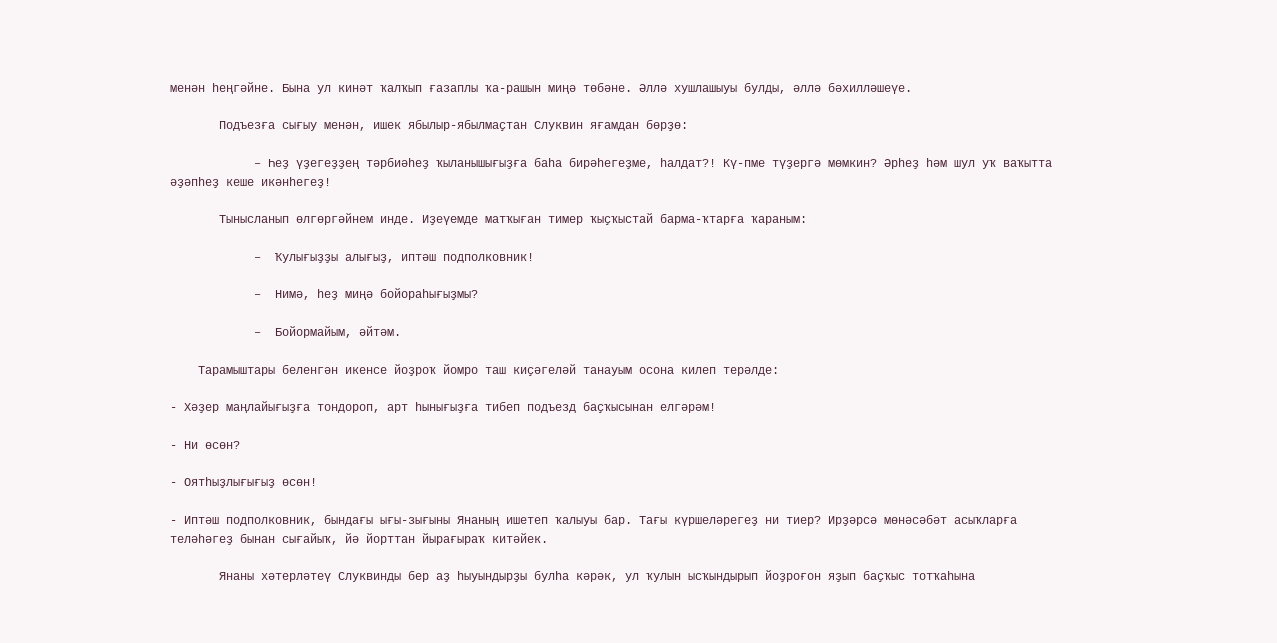менән һеңгәйне. Бына ул кинәт ҡалҡып ғазаплы ҡа-рашын миңә төбәне. Әллә хушлашыуы булды, әллә бәхилләшеүе.

       Подъезға сығыу менән, ишек ябылыр-ябылмаҫтан Слуквин яғамдан бөрҙө:

            – Һеҙ үҙегеҙҙең тәрбиәһеҙ ҡыланышығыҙға баһа бирәһегеҙме, һалдат?! Кү-пме түҙергә мөмкин? Әрһеҙ һәм шул уҡ ваҡытта әҙәпһеҙ кеше икәнһегеҙ!

       Тынысланып өлгөргәйнем инде. Иҙеүемде матҡыған тимер ҡыҫҡыстай барма-ҡтарға ҡараным:

            –  Ҡулығыҙҙы алығыҙ, иптәш подполковник!

            –  Нимә, һеҙ миңә бойораһығыҙмы?

            –  Бойормайым, әйтәм.

    Тарамыштары беленгән икенсе йоҙроҡ йомро таш киҫәгеләй танауым осона килеп терәлде:

- Хәҙер маңлайығыҙға тондороп, арт һынығыҙға тибеп подъезд баҫҡысынан елгәрәм!

- Ни өсөн?

- Оятһыҙлығығыҙ өсөн!

- Иптәш подполковник, бындағы ығы-зығыны Янаның ишетеп ҡалыуы бар. Тағы күршеләрегеҙ ни тиер? Ирҙәрсә мөнәсәбәт асыҡларға теләһәгеҙ бынан сығайыҡ, йә йорттан йырағыраҡ китәйек.

       Янаны хәтерләтеү Слуквинды бер аҙ һыуындырҙы булһа кәрәк, ул ҡулын ысҡындырып йоҙроғон яҙып баҫҡыс тотҡаһына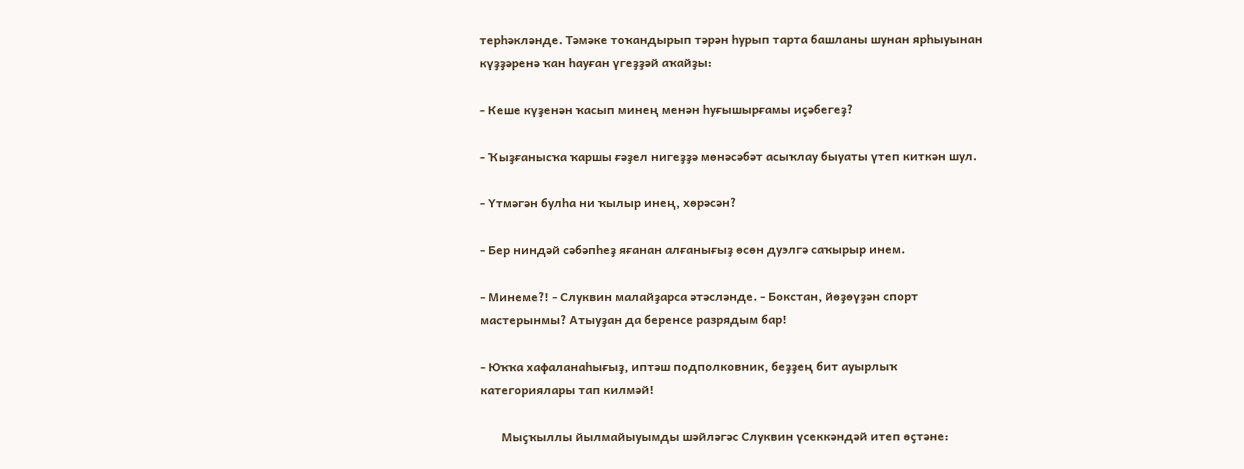терһәкләнде. Тәмәке тоҡандырып тәрән һурып тарта башланы шунан ярһыуынан күҙҙәренә ҡан һауған үгеҙҙәй аҡайҙы:

- Кеше күҙенән ҡасып минең менән һуғышырғамы иҫәбегеҙ?

- Ҡыҙғанысҡа ҡаршы ғәҙел нигеҙҙә мөнәсәбәт асыҡлау быуаты үтеп киткән шул.

- Үтмәгән булһа ни ҡылыр инең, хөрәсән?

- Бер ниндәй сәбәпһеҙ яғанан алғанығыҙ өсөн дуэлгә саҡырыр инем.

- Минеме?! - Слуквин малайҙарса әтәсләнде. - Бокстан, йөҙөүҙән спорт мастерынмы? Атыуҙан да беренсе разрядым бар!

- Юҡҡа хафаланаһығыҙ, иптәш подполковник, беҙҙең бит ауырлыҡ категориялары тап килмәй!

       Мыҫҡыллы йылмайыуымды шәйләгәс Слуквин үсеккәндәй итеп өҫтәне: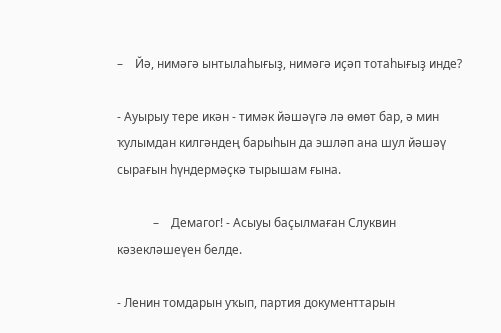–    Йә, нимәгә ынтылаһығыҙ, нимәгә иҫәп тотаһығыҙ инде?

- Ауырыу тере икән - тимәк йәшәүгә лә өмөт бар, ә мин ҡулымдан килгәндең барыһын да эшләп ана шул йәшәү сырағын һүндермәҫкә тырышам ғына.

            –    Демагог! - Асыуы баҫылмаған Слуквин кәзекләшеүен белде.

- Ленин томдарын уҡып, партия документтарын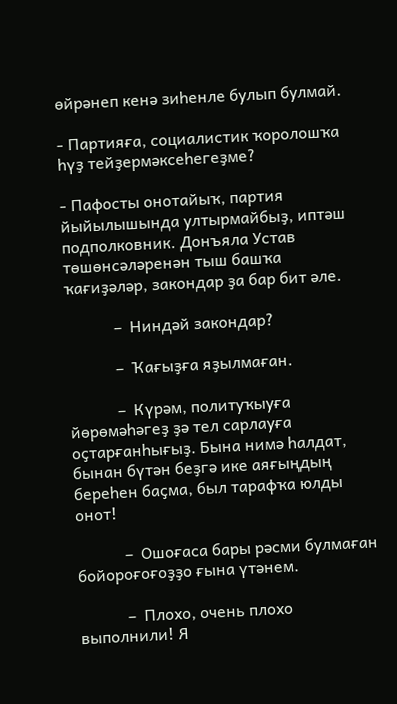өйрәнеп кенә зиһенле булып булмай.

- Партияға, социалистик ҡоролошҡа һүҙ тейҙермәксеһегеҙме?

- Пафосты онотайыҡ, партия йыйылышында ултырмайбыҙ, иптәш подполковник. Донъяла Устав төшөнсәләренән тыш башҡа ҡағиҙәләр, закондар ҙа бар бит әле.

            –  Ниндәй закондар?

            –  Ҡағыҙға яҙылмаған.

            –  Күрәм, политуҡыуға йөрөмәһәгеҙ ҙә тел сарлауға оҫтарғанһығыҙ. Бына нимә һалдат, бынан бүтән беҙгә ике аяғыңдың береһен баҫма, был тарафҡа юлды онот!

            –  Ошоғаса бары рәсми булмаған бойороғоғоҙҙо ғына үтәнем.

            –  Плохо, очень плохо выполнили! Я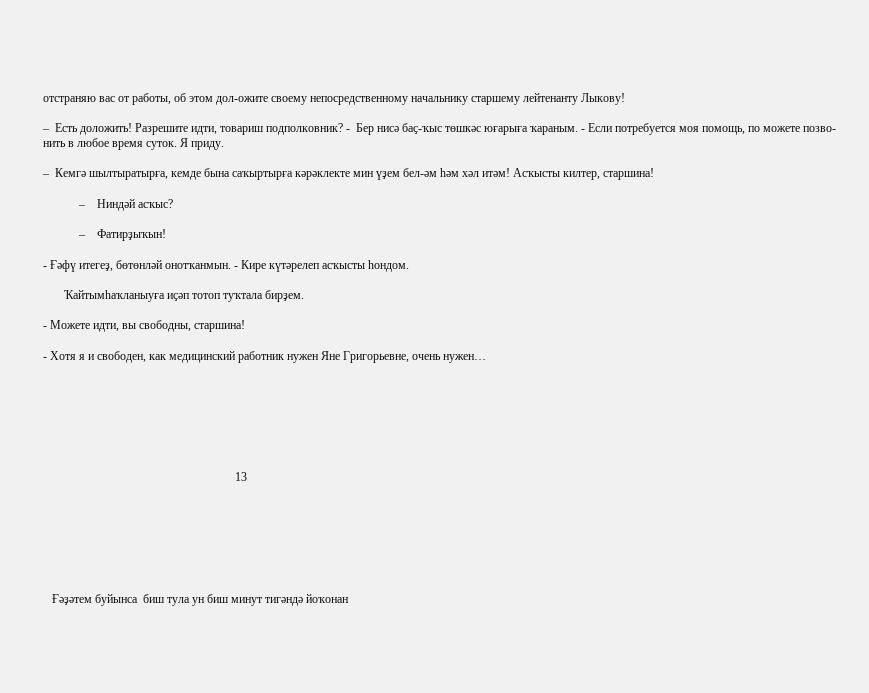отстраняю вас от работы, об этом дол-ожите своему непосредственному начальнику старшему лейтенанту Лыкову!

–  Есть доложить! Разрешите идти, товариш подполковник? -  Бер нисә баҫ-ҡыс төшкәс юғарыға ҡараным. - Если потребуется моя помощь, по можете позво-нить в любое время суток. Я приду.

–  Кемгә шылтыратырға, кемде бына саҡыртырға кәрәклекте мин үҙем бел-әм һәм хәл итәм! Асҡысты килтер, старшина!

            –    Ниндәй асҡыс?

            –    Фатирҙыҡын!

- Ғәфү итегеҙ, бөтөнләй онотҡанмын. - Кире күтәрелеп асҡысты һондом.

       Ҡайтымһаҡланыуға иҫәп тотоп туҡтала бирҙем.

- Можете идти, вы свободны, старшина!

- Хотя я и свободен, как медицинский работник нужен Яне Григорьевне, очень нужен…







                                                                13







   Ғәҙәтем буйынса  биш тула ун биш минут тигәндә йоҡонан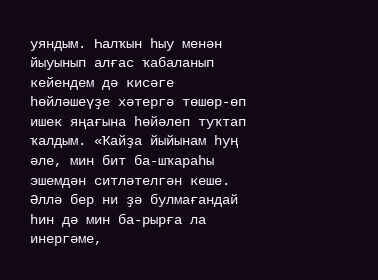уяндым. Һалҡын һыу менән йыуынып алғас ҡабаланып кейендем дә кисәге һөйләшеүҙе хәтергә төшөр-өп ишек яңағына һөйәлеп туҡтап ҡалдым. «Ҡайҙа йыйынам һуң әле, мин бит ба-шҡараһы эшемдән ситләтелгән кеше. Әллә бер ни ҙә булмағандай һин дә мин ба-рырға ла инергәме,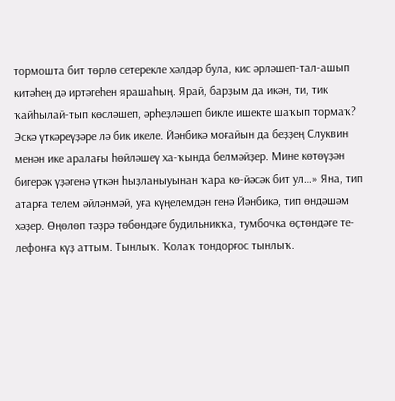тормошта бит төрлө сетерекле хәлдәр була, кис әрләшеп-тал-ашып китәһең дә иртәгеһен ярашаһың. Ярай, барҙым да икән, ти, тик ҡайһылай-тып көсләшеп, әрһеҙләшеп бикле ишекте шаҡып тормаҡ? Эскә үткәреүҙәре лә бик икеле. Йәнбикә моғайын да беҙҙең Слуквин менән ике аралағы һөйләшеү ха-ҡында белмәйҙер. Мине көтөүҙән бигерәк үҙәгенә үткән һыҙланыуынан ҡара кө-йәсәк бит ул…» Яна, тип атарға телем әйләнмәй, уға күңелемдән генә Йәнбикә, тип өндәшәм хәҙер. Өңөлөп тәҙрә төбөндәге будильникҡа, тумбочка өҫтөндәге те-лефонға күҙ аттым. Тынлыҡ. Ҡолаҡ тондорғос тынлыҡ.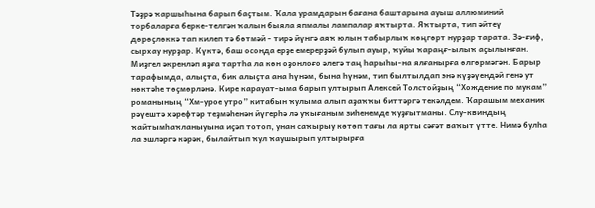Тәҙрә ҡаршыһына барып баҫтым. Ҡала урамдарын бағана баштарына ауыш аллюминий торбаларға берке-телгән ҡалын быяла япмалы лампалар яҡтырта. Яҡтырта, тип әйтеү дөрөҫлөккә тап килеп тә бөтмәй - тирә йүнгә аяҡ юлын табырлыҡ көңгөрт нурҙар тарата. Зә-ғиф, сырхау нурҙар. Күктә, баш осонда ерҙе емерерҙәй булып ауыр, ҡуйы ҡараңғ-ылыҡ аҫылынған. Миҙгел әкренләп яҙға тартһа ла көн оҙонлоғо әлегә таң һарыһы-на ялғанырға өлгөрмәгән. Барыр тарафымда, алыҫта, бик алыҫта ана һүнәм, бына һүнәм, тип былтылдап энә күҙәүендәй генә ут нөктәһе төҫмөрләнә. Кире карауат-ыма барып ултырып Алексей Толстойҙың “Хождение по мукам” романының “Хм-урое утро” китабын ҡулыма алып аҙаҡҡы биттәргә текәлдем. Ҡарашым механик рәүештә хәрефтәр теҙмәһенән йүгерһә лә уҡығаным зиһенемде ҡуҙғытманы. Слу-квиндың ҡайтымһаҡланыуына иҫәп тотоп, унан саҡырыу көтөп тағы ла ярты сәғәт ваҡыт үтте. Нимә булһа ла эшләргә кәрәк, былайтып ҡул ҡаушырып ултырырға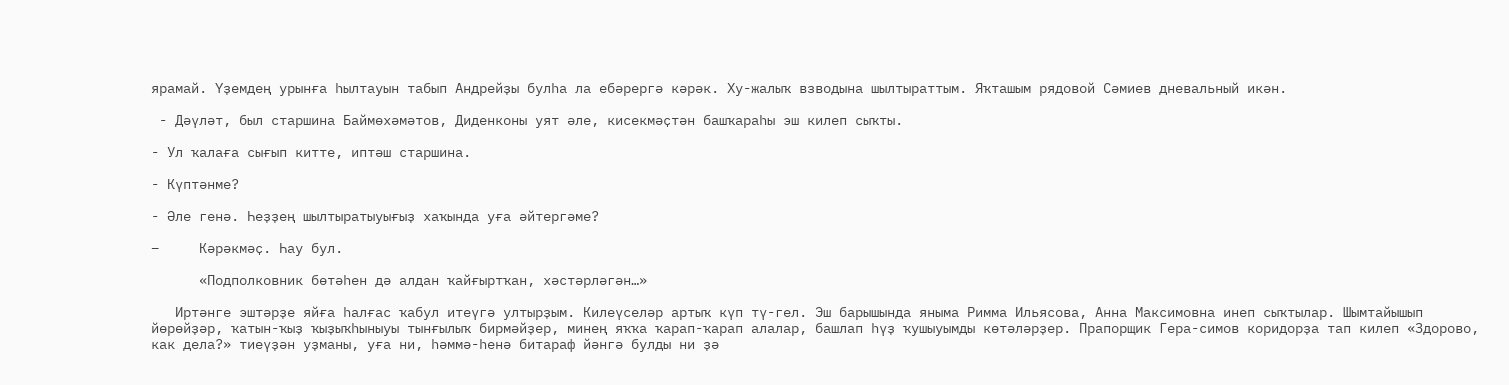ярамай. Үҙемдең урынға һылтауын табып Андрейҙы булһа ла ебәрергә кәрәк. Ху-жалыҡ взводына шылтыраттым. Яҡташым рядовой Сәмиев дневальный икән.

 - Дәүләт, был старшина Баймөхәмәтов, Диденконы уят әле, кисекмәҫтән башҡараһы эш килеп сыҡты.

- Ул ҡалаға сығып китте, иптәш старшина.

- Күптәнме?

- Әле генә. Һеҙҙең шылтыратыуығыҙ хаҡында уға әйтергәме?

–     Кәрәкмәҫ. Һау бул.

      «Подполковник бөтәһен дә алдан ҡайғыртҡан, хәстәрләгән…»

   Иртәнге эштәрҙе яйға һалғас ҡабул итеүгә ултырҙым. Килеүселәр артыҡ күп тү-гел. Эш барышында яныма Римма Ильясова, Анна Максимовна инеп сыҡтылар. Шымтайышып йөрөйҙәр, ҡатын-ҡыҙ ҡыҙыҡһыныуы тынғылыҡ бирмәйҙер, минең яҡҡа ҡарап-ҡарап алалар, башлап һүҙ ҡушыуымды көтәләрҙер. Прапорщик Гера-симов коридорҙа тап килеп «Здорово, как дела?» тиеүҙән уҙманы, уға ни, һәммә-һенә битараф йәнгә булды ни ҙә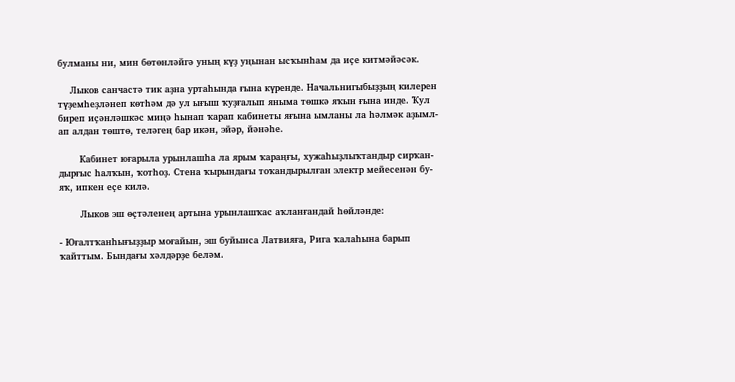булманы ни, мин бөтөнләйгә уның күҙ уңынан ысҡынһам да иҫе китмәйәсәк.

    Лыков санчастә тик аҙна уртаһында ғына күренде. Начальнигыбыҙҙың килерен түҙемһеҙләнеп көтһәм дә ул ығыш ҡуҙғалып яныма төшкә яҡын ғына инде. Ҡул биреп иҫәнләшкәс миңә һынап ҡарап кабинеты яғына ымланы ла һәлмәк аҙымл-ап алдан төштө, теләгең бар икән, эйәр, йәнәһе.

       Кабинет юғарыла урынлашһа ла ярым ҡараңғы, хужаһыҙлыҡтандыр сирҡан-дырғыс һалҡын, ҡотһоҙ. Стена ҡырындағы тоҡандырылған электр мейесенән бу-яҡ, ипкен еҫе килә.

       Лыков эш өҫтәленең артына урынлашҡас аҡланғандай һөйләнде:

- Юғалтҡанһығыҙҙыр моғайын, эш буйынса Латвияға, Рига ҡалаһына барып ҡайттым. Бындағы хәлдәрҙе беләм.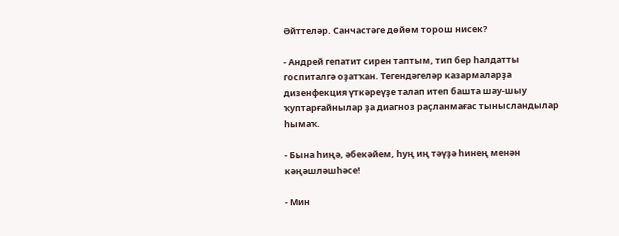Әйттеләр. Санчастәге дөйөм торош нисек?

- Андрей гепатит сирен таптым, тип бер һалдатты госпиталгә оҙатҡан. Тегендәгеләр казармаларҙа дизенфекция үткәреүҙе талап итеп башта шау-шыу ҡуптарғайнылар ҙа диагноз раҫланмағас тынысландылар һымаҡ.

- Бына һиңә, әбекәйем, һуң иң тәүҙә һинең менән кәңәшләшһәсе!

- Мин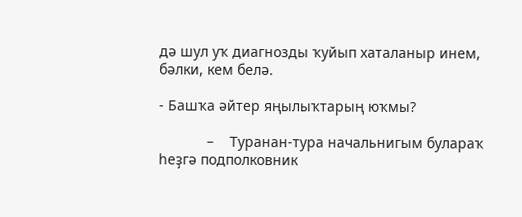дә шул уҡ диагнозды ҡуйып хаталаныр инем, бәлки, кем белә.

- Башҡа әйтер яңылыҡтарың юҡмы?

            –    Туранан-тура начальнигым булараҡ һеҙгә подполковник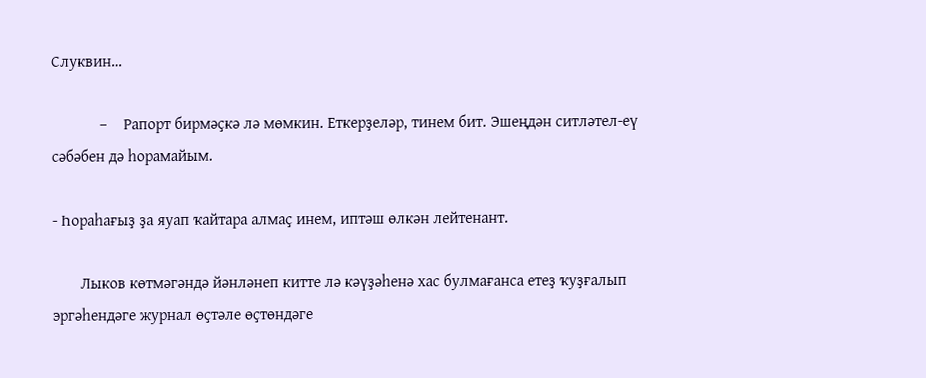Слуквин…

            –    Рапорт бирмәҫкә лә мөмкин. Еткерҙеләр, тинем бит. Эшеңдән ситләтел-еү сәбәбен дә һорамайым.

- Һораһағыҙ ҙа яуап ҡайтара алмаҫ инем, иптәш өлкән лейтенант.

       Лыков көтмәгәндә йәнләнеп китте лә кәүҙәһенә хас булмағанса етеҙ ҡуҙғалып эргәһендәге журнал өҫтәле өҫтөндәге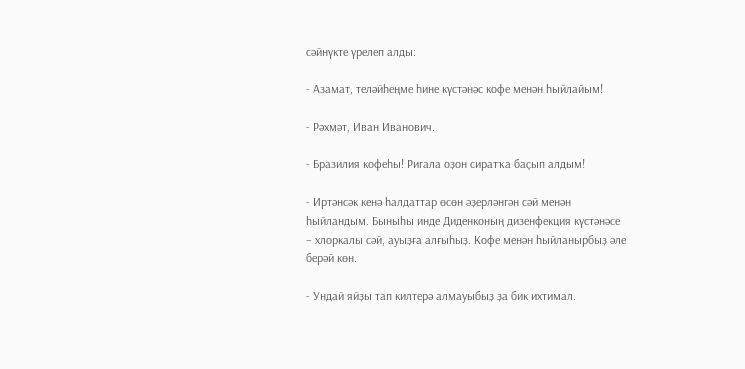сәйнүкте үрелеп алды:

- Азамат, теләйһеңме һине күстәнәс кофе менән һыйлайым!

- Рәхмәт, Иван Иванович.

- Бразилия кофеһы! Ригала оҙон сиратҡа баҫып алдым!

- Иртәнсәк кенә һалдаттар өсөн әҙерләнгән сәй менән һыйландым. Быныһы инде Диденконың дизенфекция күстәнәсе – хлоркалы сәй, ауыҙға алғыһыҙ. Кофе менән һыйланырбыҙ әле берәй көн.

- Ундай яйҙы тап килтерә алмауыбыҙ ҙа бик ихтимал.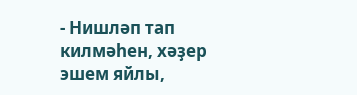- Нишләп тап килмәһен, хәҙер эшем яйлы,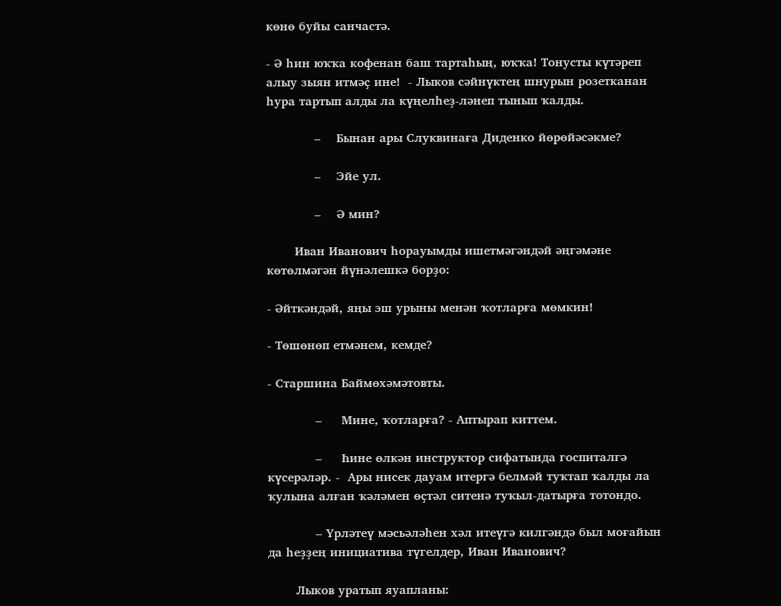көнө буйы санчастә.

- Ә һин юҡҡа кофенан баш тартаһың, юҡҡа! Тонусты күтәреп алыу зыян итмәҫ ине!  - Лыков сәйнүктең шнурын розетканан һура тартып алды ла күңелһеҙ-ләнеп тынып ҡалды.

            –    Бынан ары Слуквинаға Диденко йөрөйәсәкме?

            –    Эйе ул.

            –    Ә мин?

       Иван Иванович һорауымды ишетмәгәндәй әңгәмәне көтөлмәгән йүнәлешкә борҙо:

- Әйткәндәй, яңы эш урыны менән ҡотларға мөмкин!

- Төшөнөп етмәнем, кемде?

- Старшина Баймөхәмәтовты.

            –     Мине, ҡотларға? - Аптырап киттем.

            –     Һине өлкән инструктор сифатында госпиталгә күсерәләр. -  Ары нисек дауам итергә белмәй туҡтап ҡалды ла ҡулына алған ҡәләмен өҫтәл ситенә туҡыл-датырға тотондо.

            – Үрләтеү мәсьәләһен хәл итеүгә килгәндә был моғайын да һеҙҙең инициатива түгелдер, Иван Иванович?

       Лыков уратып яуапланы: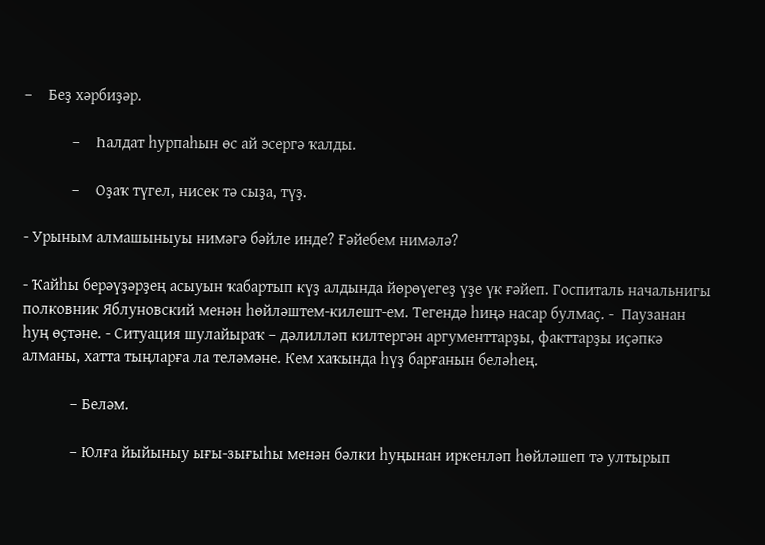–    Беҙ хәрбиҙәр.

            –    Һалдат һурпаһын өс ай эсергә ҡалды.

            –    Оҙаҡ түгел, нисек тә сыҙа, түҙ.

- Урыным алмашыныуы нимәгә бәйле инде? Ғәйебем нимәлә?

- Ҡайһы берәүҙәрҙең асыуын ҡабартып күҙ алдында йөрөүегеҙ үҙе үк ғәйеп. Госпиталь начальнигы полковник Яблуновский менән һөйләштем-килешт-ем. Тегендә һиңә насар булмаҫ. -  Паузанан һуң өҫтәне. - Ситуация шулайыраҡ – дәлилләп килтергән аргументтарҙы, факттарҙы иҫәпкә алманы, хатта тыңларға ла теләмәне. Кем хаҡында һүҙ барғанын беләһең.

            – Беләм.

            – Юлға йыйыныу ығы-зығыһы менән бәлки һуңынан иркенләп һөйләшеп тә ултырып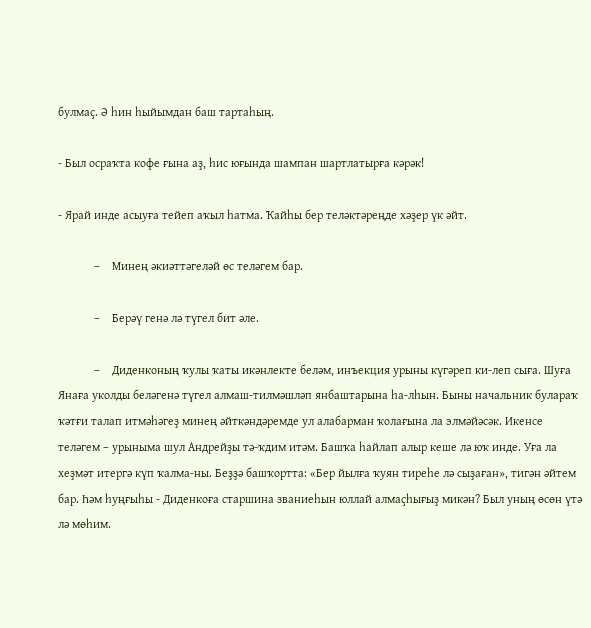булмаҫ. Ә һин һыйымдан баш тартаһың.

- Был осраҡта кофе ғына аҙ, һис юғында шампан шартлатырға кәрәк!

- Ярай инде асыуға тейеп аҡыл һатма. Ҡайһы бер теләктәреңде хәҙер үк әйт.

            –    Минең әкиәттәгеләй өс теләгем бар.

            –    Берәү генә лә түгел бит әле.

            –    Диденконың ҡулы ҡаты икәнлекте беләм, инъекция урыны күгәреп ки-леп сыға. Шуға Янаға уколды беләгенә түгел алмаш-тилмәшләп янбаштарына һа-лһын. Быны начальник булараҡ ҡәтғи талап итмәһәгеҙ минең әйткәндәремде ул алабарман ҡолағына ла элмәйәсәк. Икенсе теләгем – урыныма шул Андрейҙы тә-ҡдим итәм. Башҡа һайлап алыр кеше лә юҡ инде. Уға ла хеҙмәт итергә күп ҡалма-ны. Беҙҙә башҡортта: «Бер йылға ҡуян тиреһе лә сыҙаған», тигән әйтем бар. Һәм һуңғыһы - Диденкоға старшина званиеһын юллай алмаҫһығыҙ микән? Был уның өсөн үтә лә мөһим.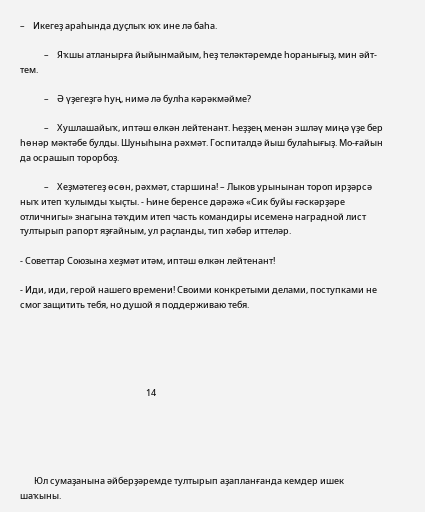–    Икегеҙ араһында дуҫлыҡ юҡ ине лә баһа.

            –    Яҡшы атланырға йыйынмайым, һеҙ теләктәремде һоранығыҙ, мин әйт-тем.

            –    Ә үҙегеҙгә һуң, нимә лә булһа кәрәкмәйме?

            –    Хушлашайыҡ, иптәш өлкән лейтенант. Һеҙҙең менән эшләү миңә үҙе бер һөнәр мәктәбе булды. Шуныһына рәхмәт. Госпиталдә йыш булаһығыҙ. Мо-ғайын да осрашып торорбоҙ.

            –    Хеҙмәтегеҙ өсөн, рәхмәт, старшина! – Лыков урынынан тороп ирҙәрсә ныҡ итеп ҡулымды ҡыҫты. - Һине беренсе дәрәжә «Сик буйы ғәскәрҙәре отличнигы» знагына тәҡдим итеп часть командиры исеменә наградной лист тултырып рапорт яҙғайным, ул раҫланды, тип хәбәр иттеләр.

- Советтар Союзына хеҙмәт итәм, иптәш өлкән лейтенант!

- Иди, иди, герой нашего времени! Своими конкретыми делами, поступками не смог защитить тебя, но душой я поддерживаю тебя.





                                                               14





       Юл сумаҙанына әйберҙәремде тултырып аҙапланғанда кемдер ишек шаҡыны.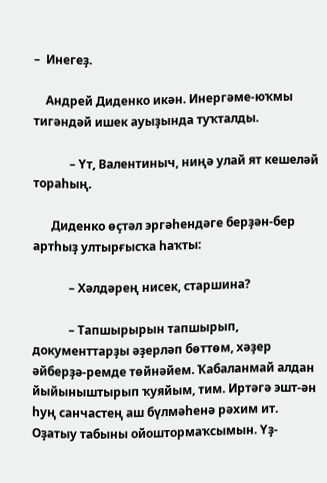–  Инегеҙ.

    Андрей Диденко икән. Инергәме-юҡмы тигәндәй ишек ауыҙында туҡталды.

            – Үт, Валентиныч, ниңә улай ят кешеләй тораһың.

      Диденко өҫтәл эргәһендәге берҙән-бер артһыҙ ултырғысҡа һаҡты:

            – Хәлдәрең нисек, старшина?

            – Тапшырырын тапшырып, документтарҙы әҙерләп бөттөм, хәҙер әйберҙә-ремде төйнәйем. Ҡабаланмай алдан йыйыныштырып ҡуяйым, тим. Иртәгә эшт-ән һуң санчастең аш бүлмәһенә рәхим ит. Оҙатыу табыны ойоштормаҡсымын. Үҙ-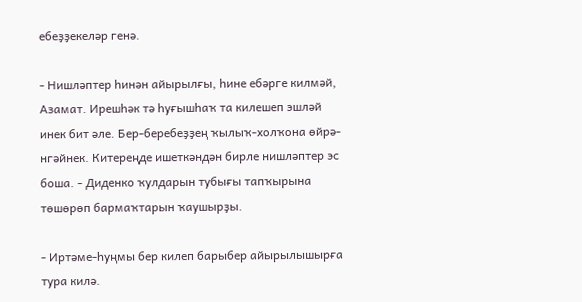ебеҙҙекеләр генә.

- Нишләптер һинән айырылғы, һине ебәрге килмәй, Азамат. Ирешһәк тә һуғышһаҡ та килешеп эшләй инек бит әле. Бер-беребеҙҙең ҡылыҡ-холҡона өйрә-нгәйнек. Китереңде ишеткәндән бирле нишләптер эс боша. - Диденко ҡулдарын тубығы тапҡырына төшөрөп бармаҡтарын ҡаушырҙы.

- Иртәме-һуңмы бер килеп барыбер айырылышырға тура килә.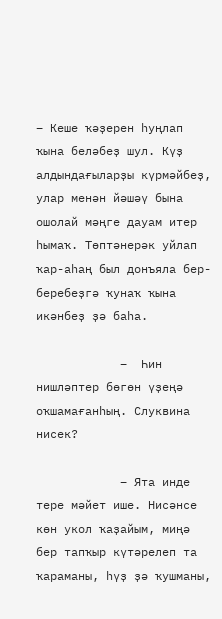– Кеше ҡәҙерен һуңлап ҡына беләбеҙ шул. Күҙ алдындағыларҙы күрмәйбеҙ, улар менән йәшәү бына ошолай мәңге дауам итер һымаҡ. Төптәнерәк уйлап ҡар-аһаң был донъяла бер-беребеҙгә ҡунаҡ ҡына икәнбеҙ ҙә баһа.

            –  Һин нишләптер бөгөн үҙеңә оҡшамағанһың. Слуквина нисек?

            – Ята инде тере мәйет ише. Нисәнсе көн укол ҡаҙайым, миңә бер тапҡыр күтәрелеп та ҡараманы, һүҙ ҙә ҡушманы,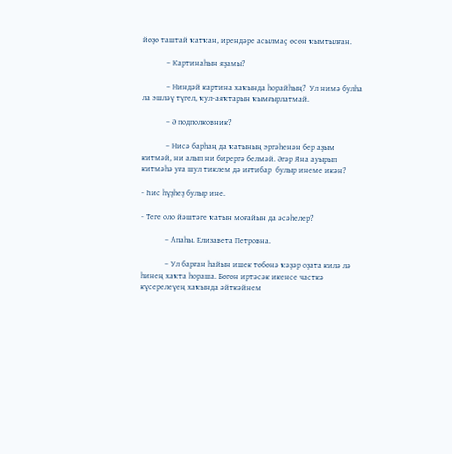йөҙө таштай ҡатҡан, ирендәре асылмаҫ өсөн ҡымтылған.

            – Картинаһын яҙамы?

            – Ниндәй картина хаҡында һорайһың?  Ул нимә булһа ла эшләү түгел, ҡул-аяҡтарын ҡымғырлатмай.

            – Ә подполковник?

            – Нисә барһаң да ҡатының эргәһенән бер аҙым китмәй, ни алып ни бирергә белмәй. Әгәр Яна ауырып китмәһә уға шул тиклем дә иғтибар  булыр инеме икән?

- Һис һүҙһеҙ булыр ине.

- Теге оло йәштәге ҡатын моғайын да әсәһелер?

            – Апаһы. Елизавета Петровна.

            – Ул барған һайын ишек төбөнә ҡәҙәр оҙата килә лә һинең хаҡта һораша. Бөгөн иртәсәк икенсе часткә күсерелеүең хаҡында әйткәйнем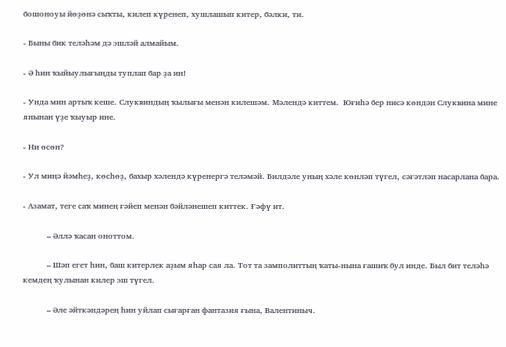бошоноуы йөҙөнә сыҡты, килеп күренеп, хушлашып китер, бәлки, ти.

- Быны бик теләһәм дә эшләй алмайым.

- Ә һин ҡыйыулығыңды туплап бар ҙа ин!

- Унда мин артыҡ кеше. Слуквиндың ҡылығы менән килешәм. Мәлендә киттем.  Юғиһә бер нисә көндән Слуквина мине янынан үҙе ҡыуыр ине.

- Ни өсөн?

- Ул миңә йәмһеҙ, көсһөҙ, бахыр хәлендә күренергә теләмәй. Билдәле уның хәле көнләп түгел, сәғәтләп насарлана бара.

- Азамат, теге саҡ минең ғәйеп менән бәйләнешеп киттек. Ғәфү ит.

            – Әллә ҡасан оноттом.

            – Шәп егет һин, баш китерлек аҙым яһар сая ла. Тот та замполиттың ҡаты-нына ғашиҡ бул инде. Был бит теләһә кемдең ҡулынан килер эш түгел.

            – Әле әйткәндәрең һин уйлап сығарған фантазия ғына, Валентиныч.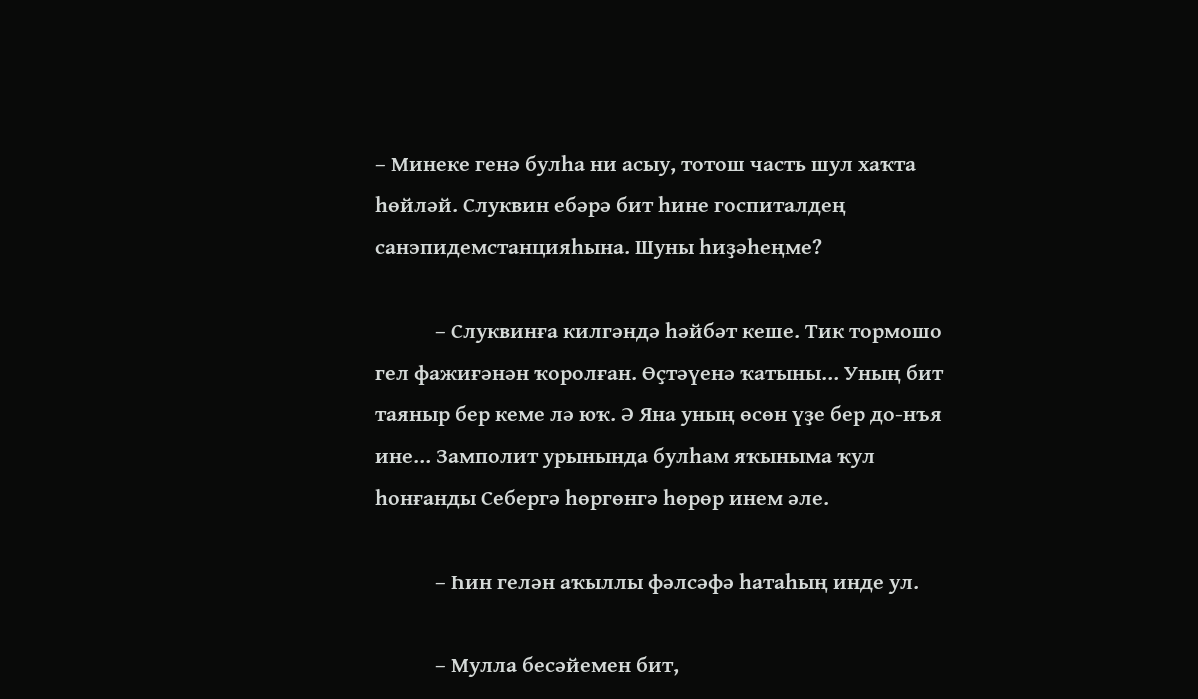– Минеке генә булһа ни асыу, тотош часть шул хаҡта һөйләй. Слуквин ебәрә бит һине госпиталдең санэпидемстанцияһына. Шуны һиҙәһеңме?

            – Слуквинға килгәндә һәйбәт кеше. Тик тормошо гел фажиғәнән ҡоролған. Өҫтәүенә ҡатыны… Уның бит таяныр бер кеме лә юҡ. Ә Яна уның өсөн үҙе бер до-нъя ине… Замполит урынында булһам яҡыныма ҡул һонғанды Себергә һөргөнгә һөрөр инем әле.

            – Һин гелән аҡыллы фәлсәфә һатаһың инде ул.

            – Мулла бесәйемен бит,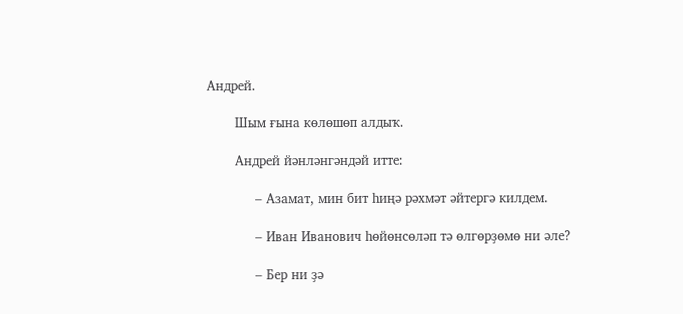Андрей.

       Шым ғына көлөшөп алдыҡ.

       Андрей йәнләнгәндәй итте:

            – Азамат, мин бит һиңә рәхмәт әйтергә килдем.

            – Иван Иванович һөйөнсөләп тә өлгөрҙөмө ни әле?

            – Бер ни ҙә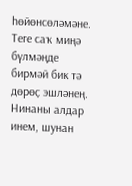һөйөнсөләмәне.  Теге саҡ миңә бүлмәңде бирмәй бик тә дөрөҫ эшләнең. Нинаны алдар инем, шунан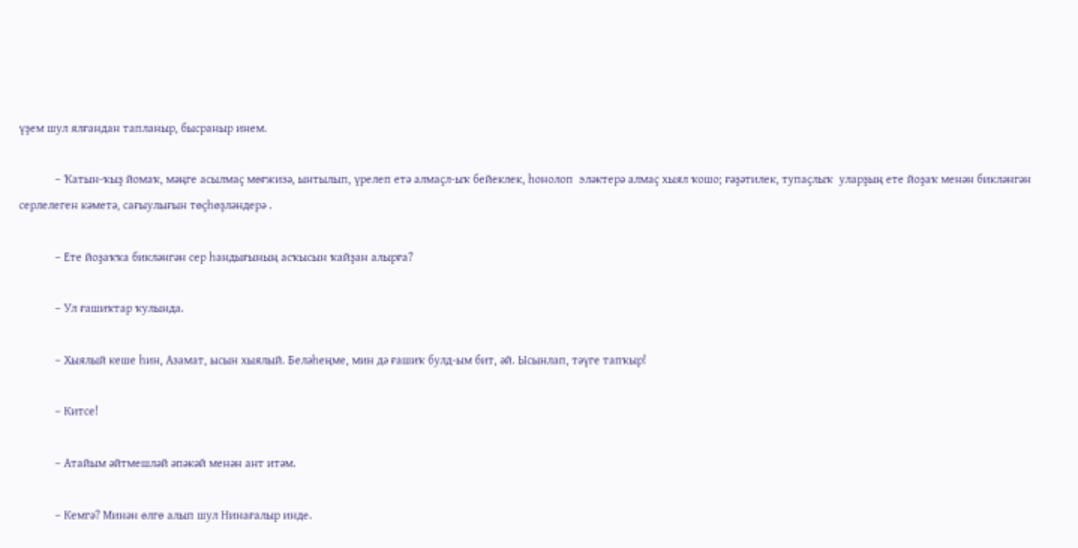үҙем шул ялғандан тапланыр, бысраныр инем.

            – Ҡатын-ҡыҙ йомаҡ, мәңге асылмаҫ мөғжизә, ынтылып, үрелеп етә алмаҫл-ыҡ бейеклек, һонолоп  эләктерә алмаҫ хыял ҡошо; ғәҙәтилек, тупаҫлыҡ  уларҙың ете йоҙаҡ менән бикләнгән серлелеген кәметә, сағыулығын төҫһөҙләндерә .

            – Ете йоҙаҡҡа бикләнгән сер һандығының асҡысын ҡайҙан алырға?

            – Ул ғашиҡтар ҡулында.

            – Хыялый кеше һин, Азамат, ысын хыялый. Беләһеңме, мин дә ғашиҡ булд-ым бит, әй. Ысынлап, тәүге тапҡыр!

            – Китсе!

            – Атайым әйтмешләй әпәкәй менән ант итәм.

            – Кемгә? Минән өлгө алып шул Нинағалыр инде.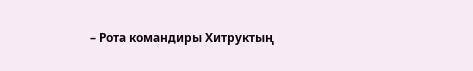– Рота командиры Хитруктың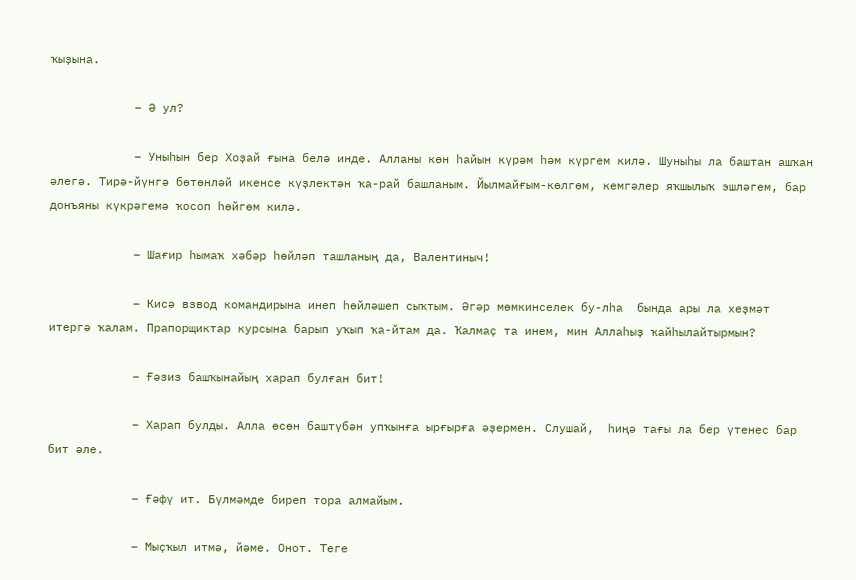ҡыҙына.

            – Ә ул?

            – Уныһын бер Хоҙай ғына белә инде. Алланы көн һайын күрәм һәм күргем килә. Шуныһы ла баштан ашҡан әлегә. Тирә-йүнгә бөтөнләй икенсе күҙлектән ҡа-рай башланым. Йылмайғым-көлгөм, кемгәлер яҡшылыҡ эшләгем, бар донъяны күкрәгемә ҡосоп һөйгөм килә.

            – Шағир һымаҡ хәбәр һөйләп ташланың да, Валентиныч!

            – Кисә взвод командирына инеп һөйләшеп сыҡтым. Әгәр мөмкинселек бу-лһа  бында ары ла хеҙмәт итергә ҡалам. Прапорщиктар курсына барып уҡып ҡа-йтам да. Ҡалмаҫ та инем, мин Аллаһыҙ ҡайһылайтырмын?

            – Ғәзиз башҡынайың харап булған бит!

            – Харап булды. Алла өсөн баштүбән упҡынға ырғырға әҙермен. Слушай,  һиңә тағы ла бер үтенес бар бит әле.

            – Ғәфү ит. Бүлмәмде биреп тора алмайым.

            – Мыҫҡыл итмә, йәме. Онот. Теге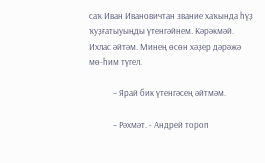саҡ Иван Ивановичтан звание хаҡында һүҙ ҡуҙғатыуыңды үтенгәйнем. Кәрәкмәй. Ихлас әйтәм. Минең өсөн хәҙер дәрәжә мө-һим түгел.

            – Ярай бик үтенгәсең әйтмәм.

            – Рәхмәт. - Андрей тороп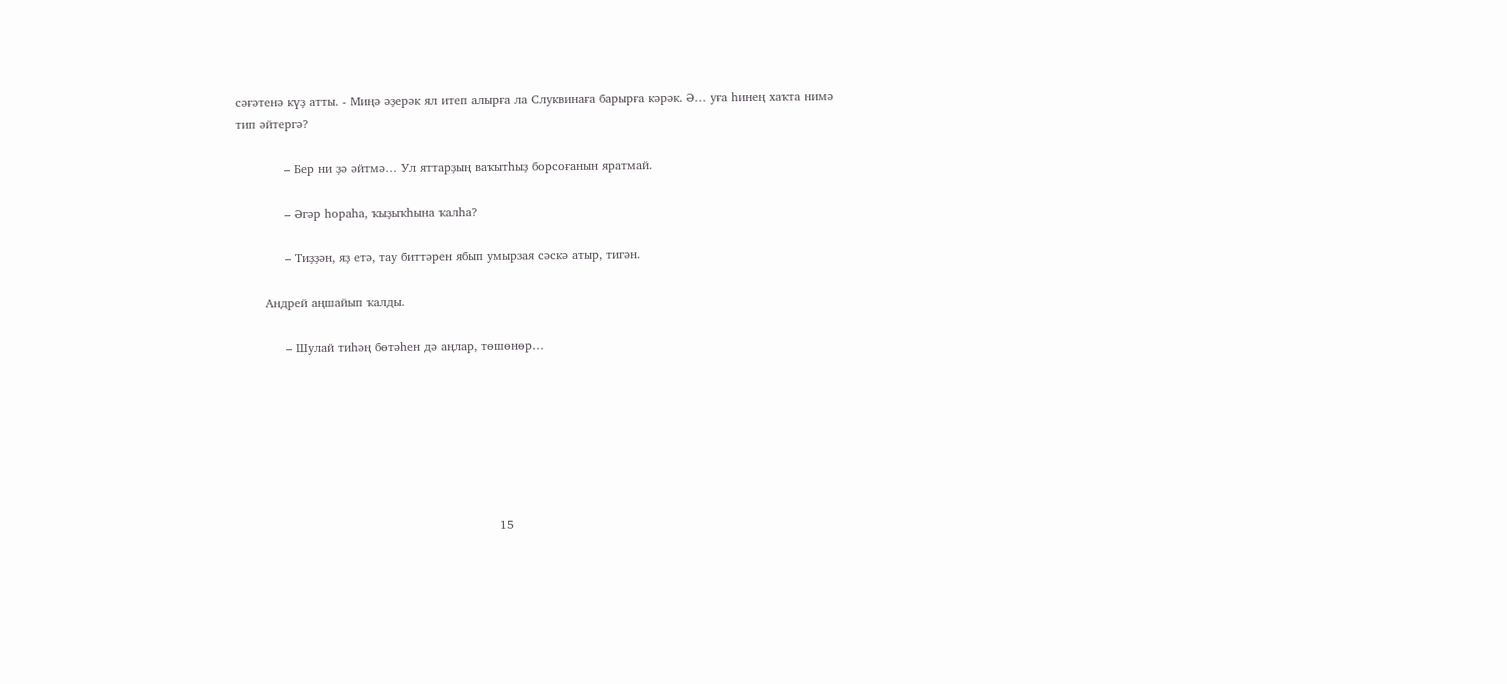сәғәтенә күҙ атты. - Миңә әҙерәк ял итеп алырға ла Слуквинаға барырға кәрәк. Ә… уға һинең хаҡта нимә тип әйтергә?

            – Бер ни ҙә әйтмә… Ул яттарҙың ваҡытһыҙ борсоғанын яратмай.

            – Әгәр һораһа, ҡыҙыҡһына ҡалһа?

            – Тиҙҙән, яҙ етә, тау биттәрен ябып умырзая сәскә атыр, тигән.

       Андрей аңшайып ҡалды.

            – Шулай тиһәң бөтәһен дә аңлар, төшөнөр…







                                                                 15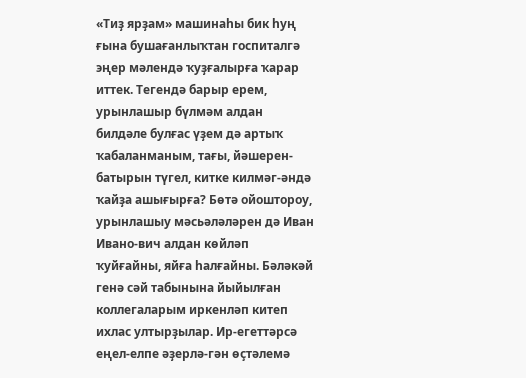«Тиҙ ярҙам» машинаһы бик һуң ғына бушағанлыҡтан госпиталгә эңер мәлендә ҡуҙғалырға ҡарар иттек. Тегендә барыр ерем, урынлашыр бүлмәм алдан билдәле булғас үҙем дә артыҡ ҡабаланманым, тағы, йәшерен-батырын түгел, китке килмәг-әндә ҡайҙа ашығырға? Бөтә ойоштороу, урынлашыу мәсьәләләрен дә Иван Ивано-вич алдан көйләп ҡуйғайны, яйға һалғайны. Бәләкәй генә сәй табынына йыйылған коллегаларым иркенләп китеп ихлас ултырҙылар. Ир-егеттәрсә еңел-елпе әҙерлә-гән өҫтәлемә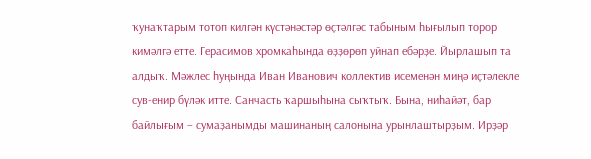ҡунаҡтарым тотоп килгән күстәнәстәр өҫтәлгәс табыным һығылып торор кимәлгә етте. Герасимов хромкаһында өҙҙөрөп уйнап ебәрҙе. Йырлашып та алдыҡ. Мәжлес һуңында Иван Иванович коллектив исеменән миңә иҫтәлекле сув-енир бүләк итте. Санчасть ҡаршыһына сыҡтыҡ. Бына, ниһайәт, бар байлығым – сумаҙанымды машинаның салонына урынлаштырҙым. Ирҙәр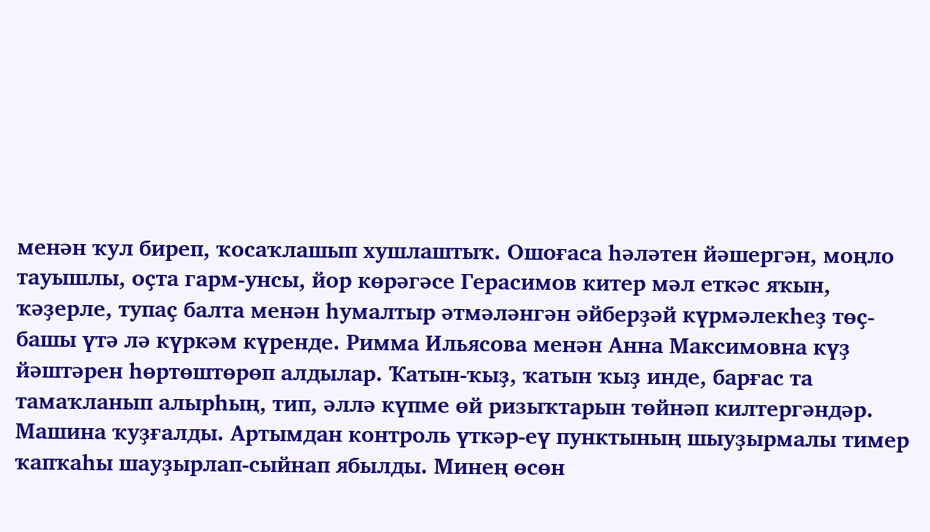менән ҡул биреп, ҡосаҡлашып хушлаштыҡ. Ошоғаса һәләтен йәшергән, моңло тауышлы, оҫта гарм-унсы, йор көрәгәсе Герасимов китер мәл еткәс яҡын, ҡәҙерле, тупаҫ балта менән һумалтыр әтмәләнгән әйберҙәй күрмәлекһеҙ төҫ-башы үтә лә күркәм күренде. Римма Ильясова менән Анна Максимовна күҙ йәштәрен һөртөштөрөп алдылар. Ҡатын-ҡыҙ, ҡатын ҡыҙ инде, барғас та тамаҡланып алырһың, тип, әллә күпме өй ризыҡтарын төйнәп килтергәндәр. Машина ҡуҙғалды. Артымдан контроль үткәр-еү пунктының шыуҙырмалы тимер ҡапҡаһы шауҙырлап-сыйнап ябылды. Минең өсөн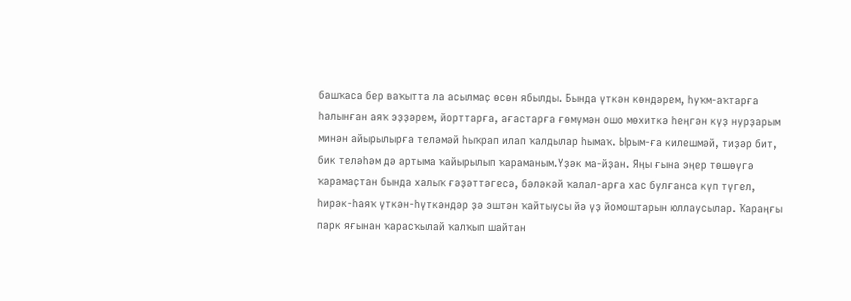башҡаса бер ваҡытта ла асылмаҫ өсөн ябылды. Бында үткән көндәрем, һуҡм-аҡтарға һалынған аяҡ эҙҙәрем, йорттарға, ағастарға ғөмүмән ошо мөхиткә һеңгән күҙ нурҙарым минән айырылырға теләмәй һыҡрап илап ҡалдылар һымаҡ. Ырым-ға килешмәй, тиҙәр бит, бик теләһәм дә артыма ҡайырылып ҡараманым.Үҙәк ма-йҙан. Яңы ғына эңер төшөүгә ҡарамаҫтан бында халыҡ ғәҙәттәгесә, бәләкәй ҡалал-арға хас булғанса күп түгел, һирәк-һаяҡ үткән-һүткәндәр ҙә эштән ҡайтыусы йә үҙ йомоштарын юллаусылар. Ҡараңғы парк яғынан ҡарасҡылай ҡалҡып шайтан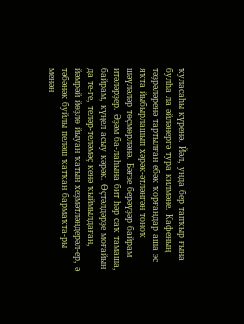ҡуласаһы күренә. Йәл, унда бер тапҡыр ғына булһа ла әйләнергә тура килмәне. Кафеның тәҙрәләренә тартылған ебәк ҡорғандар аша эс яҡта йыбырлашып хәрәк-әтләнгән тоноҡ шәүләләр төҫмөрләнә. Бәғзе берәүҙәр байрам итәләрҙер. Әҙәм ба-лаһына бит һәр саҡ тамаша, байрам, күңел асыу кәрәк. Өҫтәлдәрҙе моғайын да те-ге, теләр-теләмәҫ кенә ҡыймылдаған, йәмрәй йөҙлө йыуан ҡатын хеҙмәтләндерәл-ер, ә тәбәнәк буйлы пеләш ҡатҡан бармаҡта-ры менән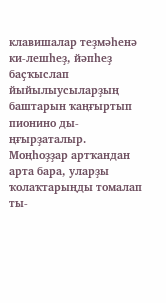клавишалар теҙмәһенә ки-лешһеҙ, йәпһеҙ баҫҡыслап йыйылыусыларҙың баштарын ҡаңғыртып пионино ды-ңғырҙаталыр. Моңһоҙҙар артҡандан арта бара, уларҙы ҡолаҡтарыңды томалап ты-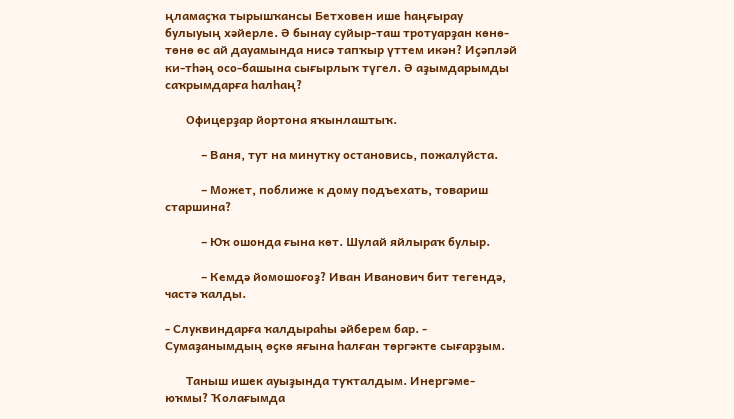ңламаҫҡа тырышҡансы Бетховен ише һаңғырау булыуың хәйерле. Ә бынау суйыр-таш тротуарҙан көнө-төнө өс ай дауамында нисә тапҡыр үттем икән? Иҫәпләй ки-тһәң осо-башына сығырлыҡ түгел. Ә аҙымдарымды саҡрымдарға һалһаң?

       Офицерҙар йортона яҡынлаштыҡ.

            – Ваня, тут на минутку остановись, пожалуйста.

            – Может, поближе к дому подъехать, товариш старшина?

            – Юҡ ошонда ғына көт. Шулай яйлыраҡ булыр.

            – Кемдә йомошоғоҙ? Иван Иванович бит тегендә, частә ҡалды.

- Слуквиндарға ҡалдыраһы әйберем бар. - Сумаҙанымдың өҫкө яғына һалған төргәкте сығарҙым.

       Таныш ишек ауыҙында туҡталдым. Инергәме-юҡмы? Ҡолағымда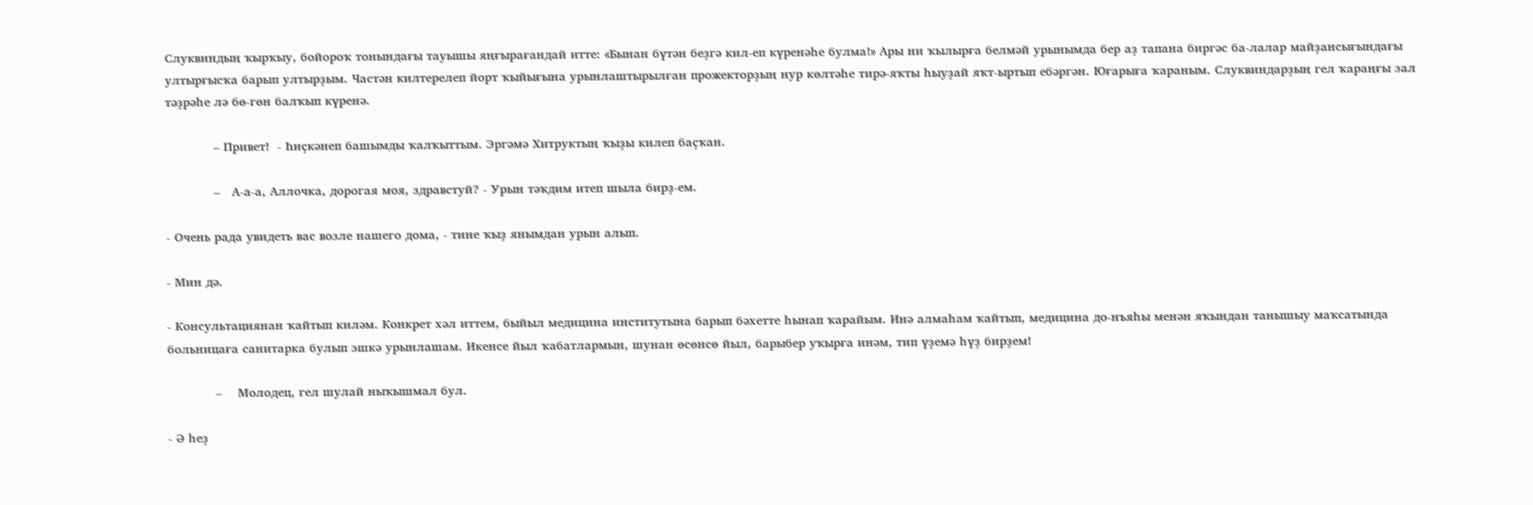Слуквиндың ҡырҡыу, бойороҡ тонындағы тауышы яңғырағандай итте: «Бынан бүтән беҙгә кил-еп күренәһе булма!» Ары ни ҡылырға белмәй урынымда бер аҙ тапана биргәс ба-лалар майҙансығындағы ултырғысҡа барып ултырҙым. Частән килтерелеп йорт ҡыйығына урынлаштырылған прожекторҙың нур көлтәһе тирә-яҡты һыуҙай яҡт-ыртып ебәргән. Юғарыға ҡараным. Слуквиндарҙың гел ҡараңғы зал тәҙрәһе лә бө-гөн балҡып күренә.

            – Привет!  - Һиҫкәнеп башымды ҡалҡыттым. Эргәмә Хитруктың ҡыҙы килеп баҫҡан.

            –   А-а-а, Аллочка, дорогая моя, здравстуй? - Урын тәҡдим итеп шыла бирҙ-ем.

- Очень рада увидеть вас возле нашего дома, - тине ҡыҙ янымдан урын алып.

- Мин дә.

- Консультациянан ҡайтып киләм. Конкрет хәл иттем, быйыл медицина институтына барып бәхетте һынап ҡарайым. Инә алмаһам ҡайтып, медицина до-нъяһы менән яҡындан танышыу маҡсатында больницаға санитарка булып эшкә урынлашам. Икенсе йыл ҡабатлармын, шунан өсөнсө йыл, барыбер уҡырға инәм, тип үҙемә һүҙ бирҙем!

            –    Молодец, гел шулай ныҡышмал бул.

- Ә һеҙ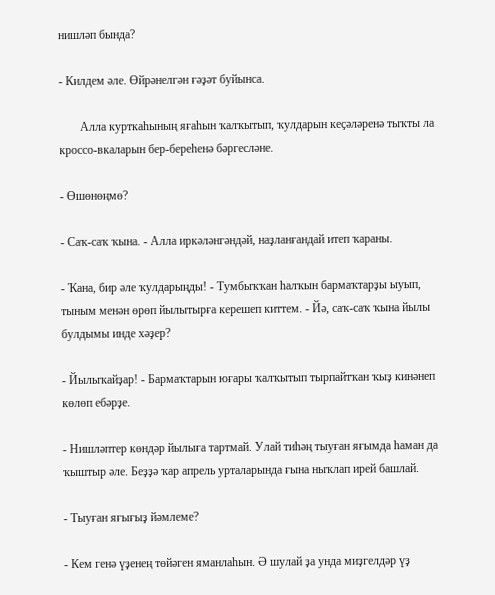нишләп бында?

- Килдем әле. Өйрәнелгән ғәҙәт буйынса.

       Алла курткаһының яғаһын ҡалҡытып, ҡулдарын кеҫәләренә тыҡты ла кроссо-вкаларын бер-береһенә бәргесләне.

- Өшөнөңмө?

- Саҡ-саҡ ҡына. - Алла иркәләнгәндәй, наҙланғандай итеп ҡараны.

- Ҡана, бир әле ҡулдарыңды! - Тумбыҡҡан һалҡын бармаҡтарҙы ыуып, тыным менән өрөп йылытырға керешеп киттем. - Йә, саҡ-саҡ ҡына йылы булдымы инде хәҙер?

- Йылыҡайҙар! - Бармаҡтарын юғары ҡалҡытып тырпайтҡан ҡыҙ кинәнеп көлөп ебәрҙе.

- Нишләптер көндәр йылыға тартмай. Улай тиһәң тыуған яғымда һаман да ҡыштыр әле. Беҙҙә ҡар апрель урталарында ғына ныҡлап ирей башлай.

- Тыуған яғығыҙ йәмлеме?

- Кем генә үҙенең төйәген яманлаһын. Ә шулай ҙа унда миҙгелдәр үҙ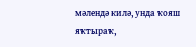мәлендә килә, унда ҡояш яҡтыраҡ,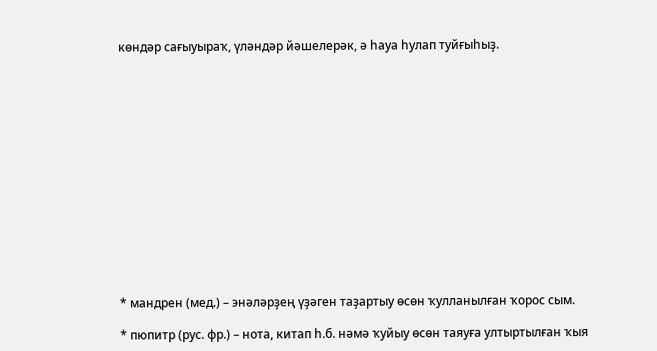көндәр сағыуыраҡ, үләндәр йәшелерәк, ә һауа һулап туйғыһыҙ.















* мандрен (мед.) – энәләрҙең үҙәген таҙартыу өсөн ҡулланылған ҡорос сым.

* пюпитр (рус. фр.) – нота, китап һ.б. нәмә ҡуйыу өсөн таяуға ултыртылған ҡыя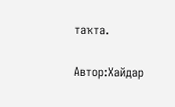таҡта.

Автор:Хайдар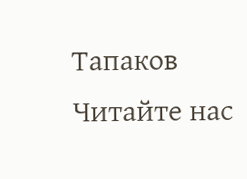Тапаков
Читайте нас